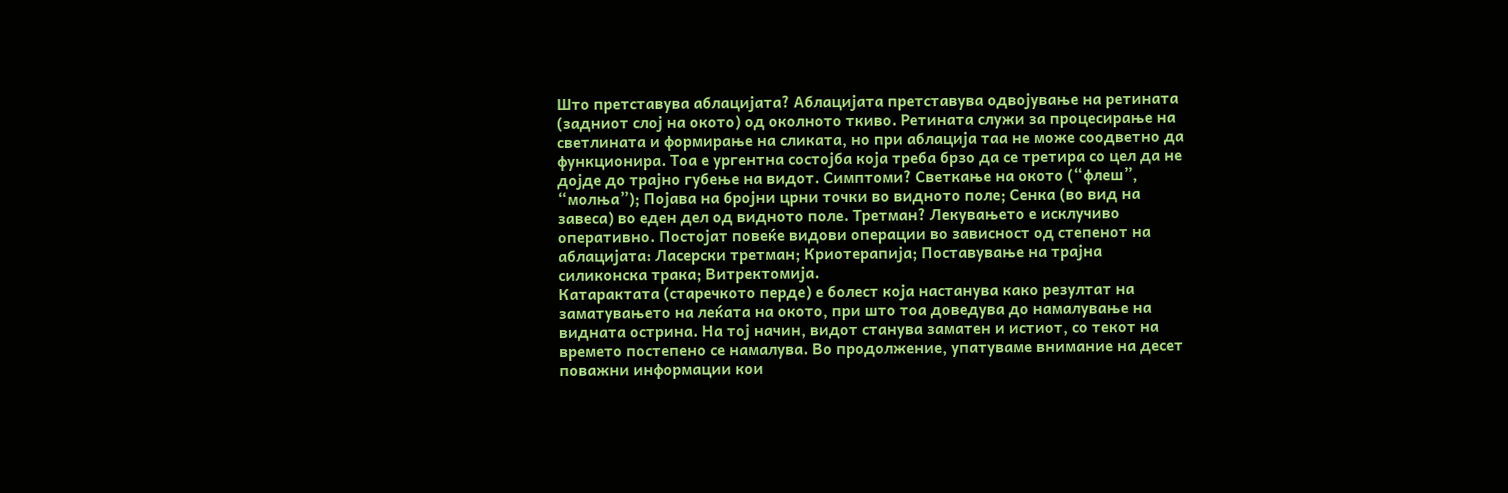Што претставува аблацијата? Аблацијата претставува одвојување на ретината (задниот слој на окото) од околното ткиво. Ретината служи за процесирање на светлината и формирање на сликата, но при аблација таа не може соодветно да функционира. Тоа е ургентна состојба која треба брзо да се третира со цел да не дојде до трајно губење на видот. Симптоми? Светкање на окото (“флеш”, “молња”); Појава на бројни црни точки во видното поле; Сенка (во вид на завеса) во еден дел од видното поле. Третман? Лекувањето е исклучиво оперативно. Постојат повеќе видови операции во зависност од степенот на аблацијата: Ласерски третман; Криотерапија; Поставување на трајна силиконска трака; Витректомија.
Катарактата (старечкото перде) е болест која настанува како резултат на заматувањето на леќата на окото, при што тоа доведува до намалување на видната острина. На тој начин, видот станува заматен и истиот, со текот на времето постепено се намалува. Во продолжение, упатуваме внимание на десет поважни информации кои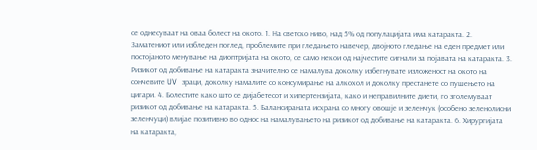се однесуваат на оваа болест на окото. 1. На светско ниво, над 5% од популацијата има катаракта. 2. Заматениот или избледен поглед, проблемите при гледањето навечер, двојното гледање на еден предмет или постојаното менување на диоптријата на окото, се само некои од најчестите сигнали за појавата на катаракта. 3. Ризикот од добивање на катаракта значително се намалува доколку избегнувате изложеност на окото на сончевите UV зраци, доколку намалите со консумирање на алкохол и доколку престанете со пушењето на цигари. 4. Болестите како што се дијабетесот и хипертензијата, како и неправилните диети, го зголемуваат ризикот од добивање на катаракта. 5. Балансираната исхрана со многу овошје и зеленчук (особено зеленолисни зеленчуци) влијае позитивно во однос на намалувањето на ризикот од добивање на катаракта. 6. Хирургијата на катаракта,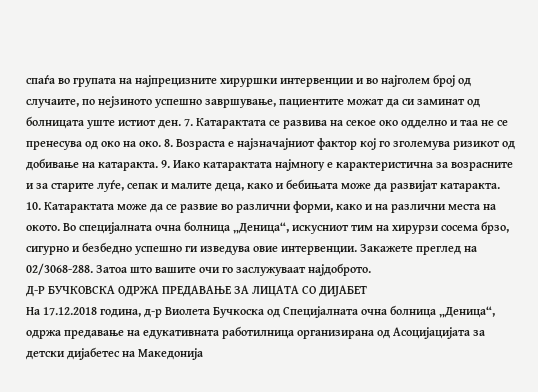спаѓа во групата на најпрецизните хируршки интервенции и во најголем број од случаите, по нејзиното успешно завршување, пациентите можат да си заминат од болницата уште истиот ден. 7. Катарактата се развива на секое око одделно и таа не се пренесува од око на око. 8. Возраста е најзначајниот фактор кој го зголемува ризикот од добивање на катаракта. 9. Иако катарактата најмногу е карактеристична за возрасните и за старите луѓе, сепак и малите деца, како и бебињата може да развијат катаракта. 10. Катарактата може да се развие во различни форми, како и на различни места на окото. Во специјалната очна болница „Деница“, искусниот тим на хирурзи сосема брзо, сигурно и безбедно успешно ги изведува овие интервенции. Закажете преглед на 02/3068-288. Затоа што вашите очи го заслужуваат најдоброто.
Д-Р БУЧКОВСКА ОДРЖА ПРЕДАВАЊЕ ЗА ЛИЦАТА СО ДИЈАБЕТ
На 17.12.2018 година, д-р Виолета Бучкоска од Специјалната очна болница „Деница“, одржа предавање на едукативната работилница организирана од Асоцијацијата за детски дијабетес на Македонија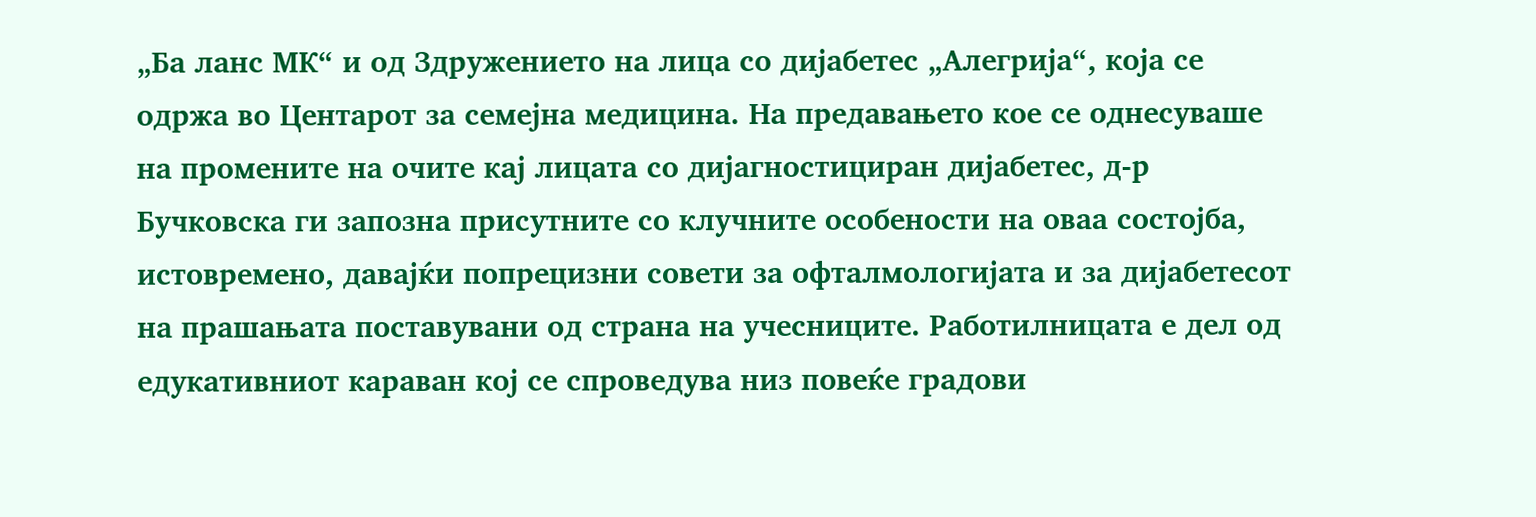„Ба ланс МК“ и од Здружението на лица со дијабетес „Алегрија“, која се одржа во Центарот за семејна медицина. На предавањето кое се однесуваше на промените на очите кај лицата со дијагностициран дијабетес, д-р Бучковска ги запозна присутните со клучните особености на оваа состојба, истовремено, давајќи попрецизни совети за офталмологијата и за дијабетесот на прашањата поставувани од страна на учесниците. Работилницата е дел од едукативниот караван кој се спроведува низ повеќе градови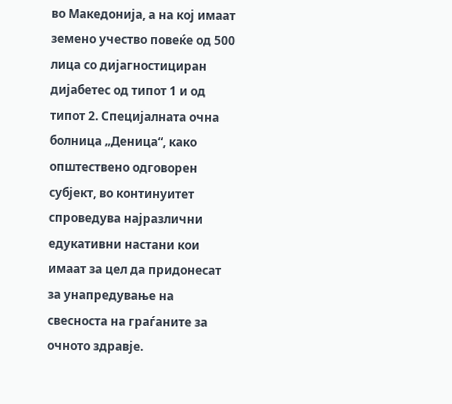во Македонија, а на кој имаат земено учество повеќе од 500 лица со дијагностициран дијабетес од типот 1 и од типот 2. Специјалната очна болница „Деница“, како општествено одговорен субјект, во континуитет спроведува најразлични едукативни настани кои имаат за цел да придонесат за унапредување на свесноста на граѓаните за очното здравје.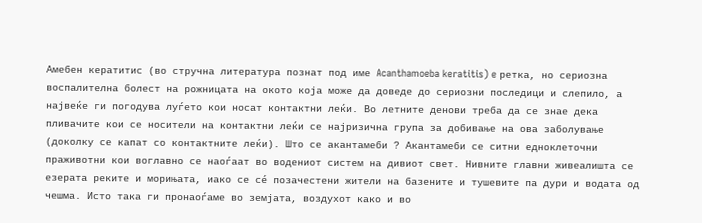Амебен кератитис (во стручна литература познат под име Acanthamoeba keratitis) e ретка, но сериозна воспалителна болест на рожницата на окото која може да доведе до сериозни последици и слепило, а највеќе ги погодува луѓето кои носат контактни леќи. Во летните денови треба да се знае дека пливачите кои се носители на контактни леќи се најризична група за добивање на ова заболување (доколку се капат со контактните леќи). Што се акантамеби ? Акантамеби се ситни едноклеточни праживотни кои воглавно се наоѓаат во водениот систем на дивиот свет. Нивните главни живеалишта се езерата реките и морињата, иако се сé позачестени жители на базените и тушевите па дури и водата од чешма. Исто така ги пронаоѓаме во земјата, воздухот како и во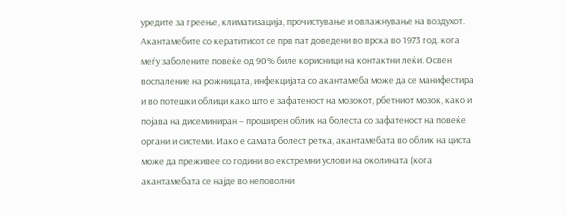уредите за греење, климатизација, прочистување и овлажнување на воздухот. Акантамебите со кератитисот се прв пат доведени во врска во 1973 год. кога меѓу заболените повеќе од 90% биле корисници на контактни леќи. Освен воспаление на рожницата, инфекцијата со акантамеба може да се манифестира и во потешки облици како што е зафатеност на мозокот, рбетниот мозок, како и појава на дисеминиран – проширен облик на болеста со зафатеност на повеќе органи и системи. Иако е самата болест ретка, акантамебата во облик на циста може да преживее со години во екстремни услови на околината (кога акантамебата се најде во неповолни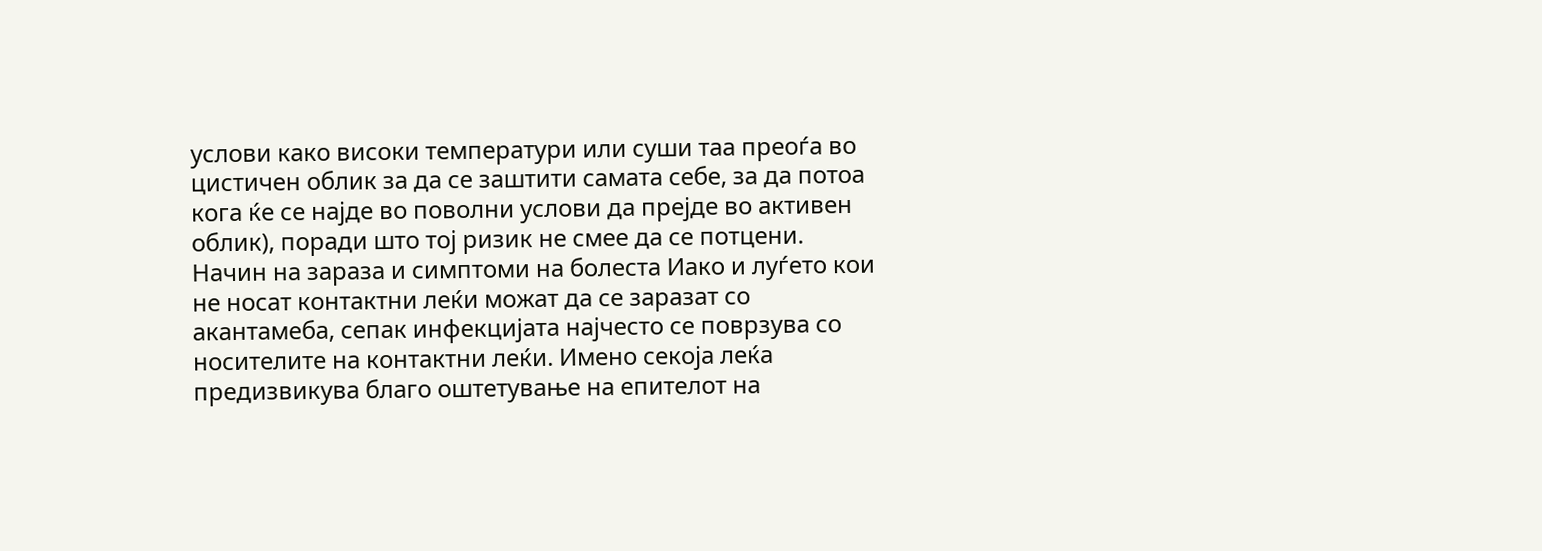услови како високи температури или суши таа преоѓа во цистичен облик за да се заштити самата себе, за да потоа кога ќе се најде во поволни услови да прејде во активен облик), поради што тој ризик не смее да се потцени. Начин на зараза и симптоми на болеста Иако и луѓето кои не носат контактни леќи можат да се заразат со акантамеба, сепак инфекцијата најчесто се поврзува со носителите на контактни леќи. Имено секоја леќа предизвикува благо оштетување на епителот на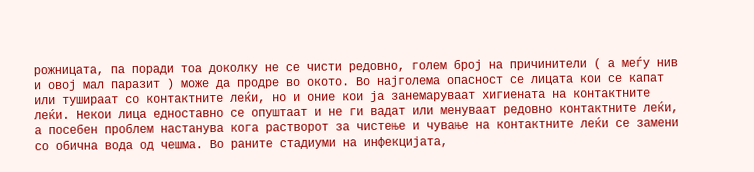рожницата, па поради тоа доколку не се чисти редовно, голем број на причинители ( а меѓу нив и овој мал паразит ) може да продре во окото. Во најголема опасност се лицата кои се капат или тушираат со контактните леќи, но и оние кои ја занемаруваат хигиената на контактните леќи. Некои лица едноставно се опуштаат и не ги вадат или менуваат редовно контактните леќи, а посебен проблем настанува кога растворот за чистење и чување на контактните леќи се замени со обична вода од чешма. Во раните стадиуми на инфекцијата,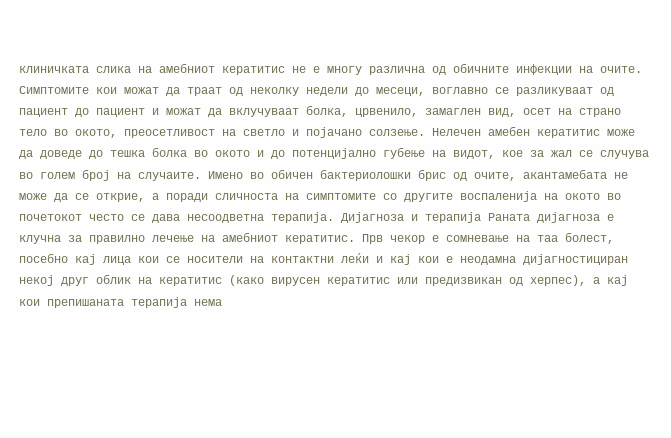клиничката слика на амебниот кератитис не е многу различна од обичните инфекции на очите. Симптомите кои можат да траат од неколку недели до месеци, воглавно се разликуваат од пациент до пациент и можат да вклучуваат болка, црвенило, замаглен вид, осет на страно тело во окото, преосетливост на светло и појачано солзење. Нелечен амебен кератитис може да доведе до тешка болка во окото и до потенцијално губење на видот, кое за жал се случува во голем број на случаите. Имено во обичен бактериолошки брис од очите, акантамебата не може да се открие, а поради сличноста на симптомите со другите воспаленија на окото во почетокот често се дава несоодветна терапија. Дијагноза и терапија Раната дијагноза е клучна за правилно лечење на амебниот кератитис. Прв чекор е сомневање на таа болест, посебно кај лица кои се носители на контактни леќи и кај кои е неодамна дијагностициран некој друг облик на кератитис (како вирусен кератитис или предизвикан од херпес), а кај кои препишаната терапија нема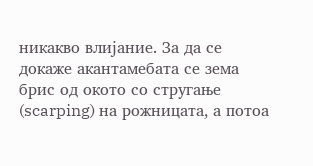никакво влијание. За да се докаже акантамебата се зема брис од окото со стругање (scarping) на рожницата, а потоа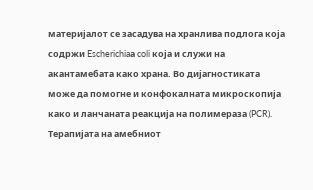материјалот се засадува на хранлива подлога која содржи Escherichiaа coli која и служи на акантамебата како храна. Во дијагностиката може да помогне и конфокалната микроскопија како и ланчаната реакција на полимераза (PCR). Терапијата на амебниот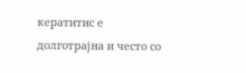кератитис е долготрајна и често со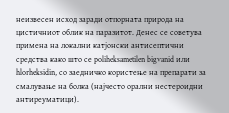неизвесен исход заради отпорната природа на цистичниот облик на паразитот. Денес се советува примена на локални катјонски антисептични средства како што се poliheksametilen bigvanid или hlorheksidin, со заедничко користење на препарати за смалување на болка (најчесто орални нестероидни антиреуматици).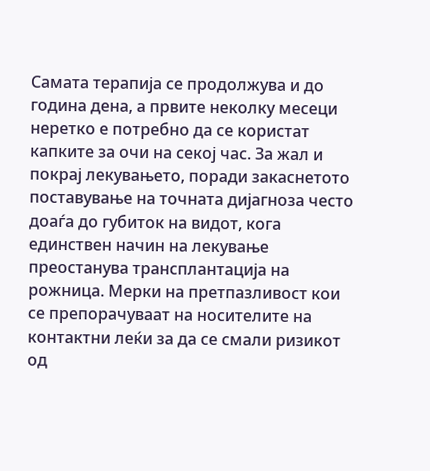Самата терапија се продолжува и до година дена, а првите неколку месеци неретко е потребно да се користат капките за очи на секој час. За жал и покрај лекувањето, поради закаснетото поставување на точната дијагноза често доаѓа до губиток на видот, кога единствен начин на лекување преостанува трансплантација на рожница. Мерки на претпазливост кои се препорачуваат на носителите на контактни леќи за да се смали ризикот од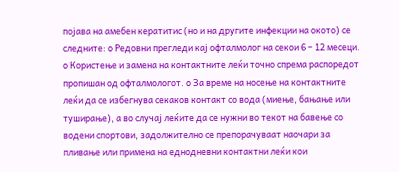појава на амебен кератитис (но и на другите инфекции на окото) се следните: o Редовни прегледи кај офталмолог на секои 6 – 12 месеци. o Користење и замена на контактните леќи точно спрема распоредот пропишан од офталмологот. o За време на носење на контактните леќи да се избегнува секаков контакт со вода (миење, бањање или туширање), а во случај леќите да се нужни во текот на бавење со водени спортови, задолжително се препорачуваат наочари за пливање или примена на еднодневни контактни леќи кои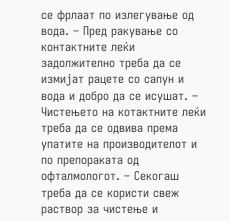се фрлаат по излегување од вода. – Пред ракување со контактните леќи задолжително треба да се измијат рацете со сапун и вода и добро да се исушат. – Чистењето на котактните леќи треба да се одвива према упатите на производителот и по препораката од офталмологот. – Секогаш треба да се користи свеж раствор за чистење и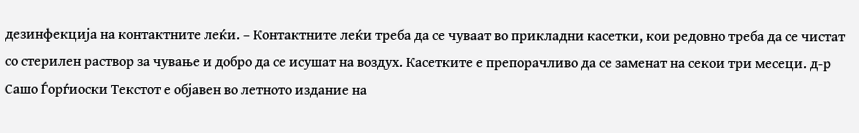дезинфекција на контактните леќи. – Контактните леќи треба да се чуваат во прикладни касетки, кои редовно треба да се чистат со стерилен раствор за чување и добро да се исушат на воздух. Касетките е препорачливо да се заменат на секои три месеци. д-р Сашо Ѓорѓиоски Текстот е објавен во летното издание на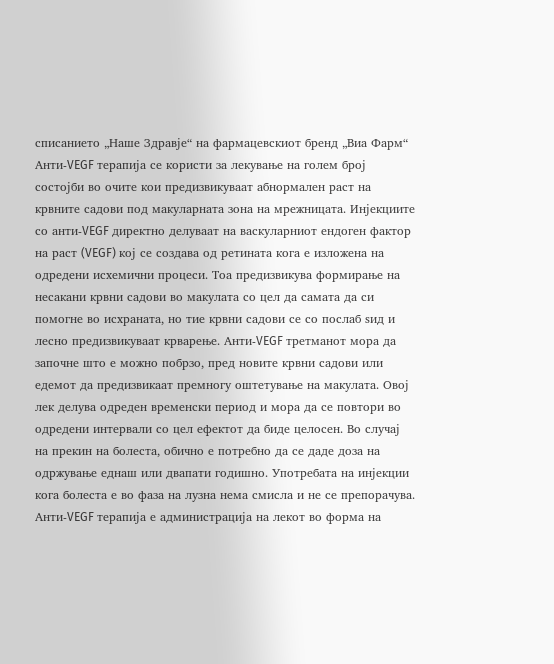списанието „Наше Здравје“ на фармацевскиот бренд „Виа Фарм“
Анти-VEGF терапија се користи за лекување на голем број состојби во очите кои предизвикуваат абнормален раст на крвните садови под макуларната зона на мрежницата. Инјекциите со анти-VEGF директно делуваат на васкуларниот ендоген фактор на раст (VEGF) кој се создава од ретината кога е изложена на одредени исхемични процеси. Тоа предизвикува формирање на несакани крвни садови во макулата со цел да самата да си помогне во исхраната, но тие крвни садови се со послаб ѕид и лесно предизвикуваат крварење. Анти-VEGF третманот мора да започне што е можно побрзо, пред новите крвни садови или едемот да предизвикаат премногу оштетување на макулата. Овој лек делува одреден временски период и мора да се повтори во одредени интервали со цел ефектот да биде целосен. Во случај на прекин на болеста, обично е потребно да се даде доза на одржување еднаш или двапати годишно. Употребата на инјекции кога болеста е во фаза на лузна нема смисла и не се препорачува. Анти-VEGF терапија е администрација на лекот во форма на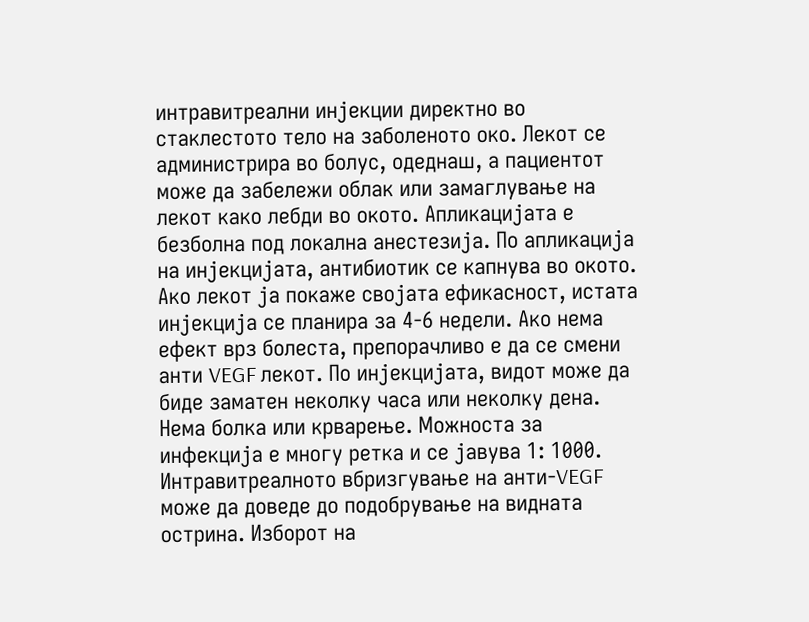интравитреални инјекции директно во стаклестото тело на заболеното око. Лекот се администрира во болус, одеднаш, а пациентот може да забележи облак или замаглување на лекот како лебди во окото. Апликацијата е безболна под локална анестезија. По апликација на инјекцијата, антибиотик се капнува во окото. Ако лекот ја покаже својата ефикасност, истата инјекција се планира за 4-6 недели. Ако нема ефект врз болеста, препорачливо е да се смени анти VEGF лекот. По инјекцијата, видот може да биде заматен неколку часа или неколку дена. Нема болка или крварење. Можноста за инфекција е многу ретка и се јавува 1: 1000. Интравитреалното вбризгување на анти-VEGF може да доведе до подобрување на видната острина. Изборот на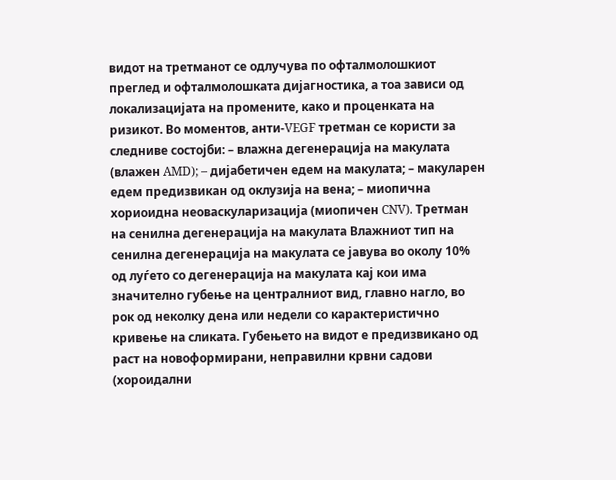видот на третманот се одлучува по офталмолошкиот преглед и офталмолошката дијагностика, а тоа зависи од локализацијата на промените, како и проценката на ризикот. Во моментов, анти-VEGF третман се користи за следниве состојби: – влажна дегенерација на макулата (влажен AMD); – дијабетичен едем на макулата; – макуларен едем предизвикан од оклузија на вена; – миопична хориоидна неоваскуларизација (миопичен CNV). Третман на сенилна дегенерација на макулата Влажниот тип на сенилна дегенерација на макулата се јавува во околу 10% од луѓето со дегенерација на макулата кај кои има значително губење на централниот вид, главно нагло, во рок од неколку дена или недели со карактеристично кривење на сликата. Губењето на видот е предизвикано од раст на новоформирани, неправилни крвни садови (хороидални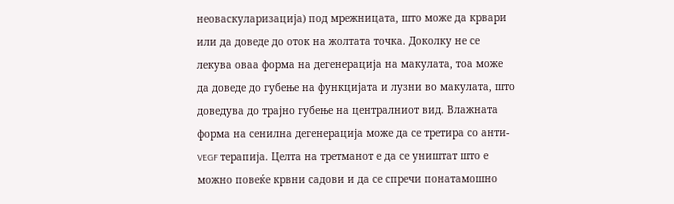неоваскуларизација) под мрежницата, што може да крвари или да доведе до оток на жолтaтa точка. Доколку не се лекува оваа форма на дегенерација на макулата, тоа може да доведе до губење на функцијата и лузни во макулата, што доведува до трајно губење на централниот вид. Влажната форма на сенилна дегенерација може да се третира со анти-VEGF терапија. Целта на третманот е да се уништат што е можно повеќе крвни садови и да се спречи понатамошно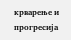крварење и прогресија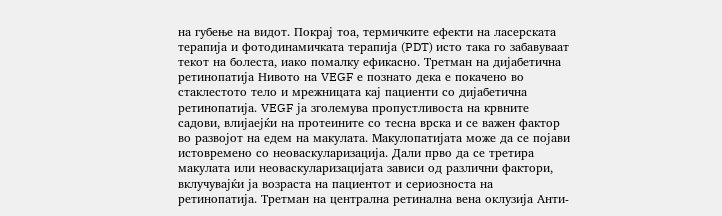на губење на видот. Покрај тоа, термичките ефекти на ласерската терапија и фотодинамичката терапија (PDT) исто така го забавуваат текот на болеста, иако помалку ефикасно. Третман на дијабетична ретинопатија Нивото на VEGF е познато дека е покачено во стаклестото тело и мрежницата кај пациенти со дијабетична ретинопатија. VEGF ја зголемува пропустливоста на крвните садови, влијаејќи на протеините со тесна врска и се важен фактор во развојот на едем на макулата. Макулопатијата може да се појави истовремено со неоваскуларизација. Дали прво да се третира макулата или неоваскуларизацијата зависи од различни фактори, вклучувајќи ја возраста на пациентот и сериозноста на ретинопатија. Третман на централна ретинална вена оклузија Анти-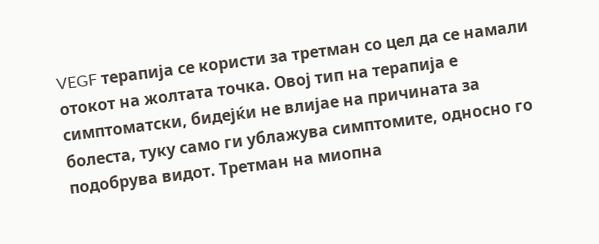VEGF терапија се користи за третман со цел да се намали отокот на жолтата точка. Овој тип на терапија е симптоматски, бидејќи не влијае на причината за болеста, туку само ги ублажува симптомите, односно го подобрува видот. Третман на миопна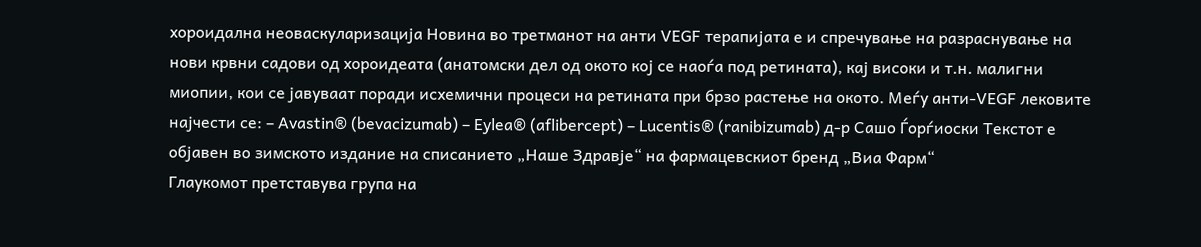хороидална неоваскуларизација Новина во третманот на анти VEGF терапијата е и спречување на разраснување на нови крвни садови од хороидеата (анатомски дел од окото кој се наоѓа под ретината), кај високи и т.н. малигни миопии, кои се јавуваат поради исхемични процеси на ретината при брзо растење на окото. Меѓу анти-VEGF лековите најчести се: – Avastin® (bevacizumab) – Eylea® (aflibercept) – Lucentis® (ranibizumab) д-р Сашо Ѓорѓиоски Текстот е објавен во зимското издание на списанието „Наше Здравје“ на фармацевскиот бренд „Виа Фарм“
Глаукомот претставува група на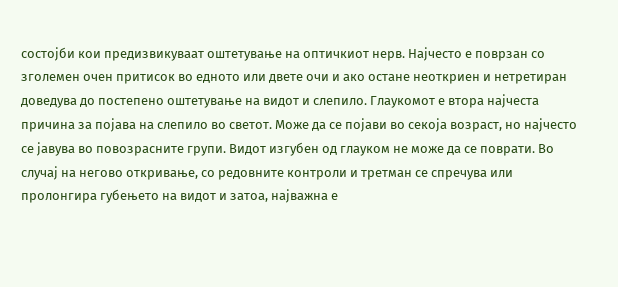состојби кои предизвикуваат оштетување на оптичкиот нерв. Најчесто е поврзан со зголемен очен притисок во едното или двете очи и ако остане неоткриен и нетретиран доведува до постепено оштетување на видот и слепило. Глаукомот е втора најчеста причина за појава на слепило во светот. Може да се појави во секоја возраст, но најчесто се јавува во повозрасните групи. Видот изгубен од глауком не може да се поврати. Во случај на негово откривање, со редовните контроли и третман се спречува или пролонгира губењето на видот и затоа, најважна е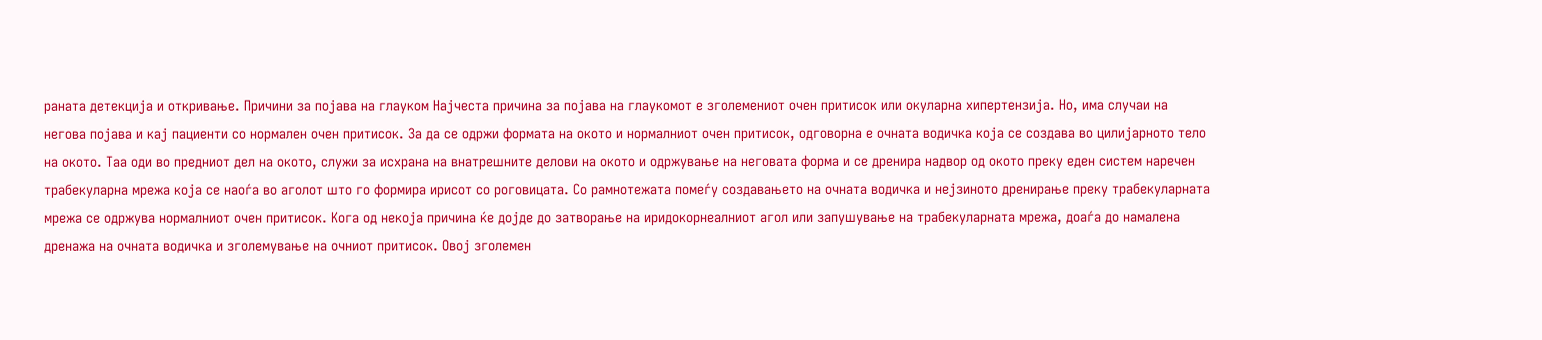раната детекција и откривање. Причини за појава на глауком Најчеста причина за појава на глаукомот е зголемениот очен притисок или окуларна хипертензија. Но, има случаи на негова појава и кај пациенти со нормален очен притисок. За да се одржи формата на окото и нормалниот очен притисок, одговорна е очната водичка која се создава во цилијарното тело на окото. Таа оди во предниот дел на окото, служи за исхрана на внатрешните делови на окото и одржување на неговата форма и се дренира надвор од окото преку еден систем наречен трабекуларна мрежа која се наоѓа во аголот што го формира ирисот со роговицата. Со рамнотежата помеѓу создавањето на очната водичка и нејзиното дренирање преку трабекуларната мрежа се одржува нормалниот очен притисок. Кога од некоја причина ќе дојде до затворање на иридокорнеалниот агол или запушување на трабекуларната мрежа, доаѓа до намалена дренажа на очната водичка и зголемување на очниот притисок. Овој зголемен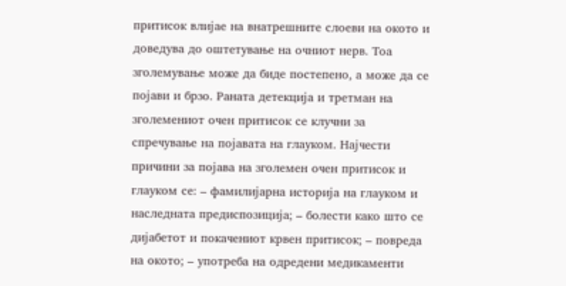притисок влијае на внатрешните слоеви на окото и доведува до оштетување на очниот нерв. Тоа зголемување може да биде постепено, а може да се појави и брзо. Раната детекција и третман на зголемениот очен притисок се клучни за спречување на појавата на глауком. Најчести причини за појава на зголемен очен притисок и глауком се: – фамилијарна историја на глауком и наследната предиспозиција; – болести како што се дијабетот и покачениот крвен притисок; – повреда на окото; – употреба на одредени медикаменти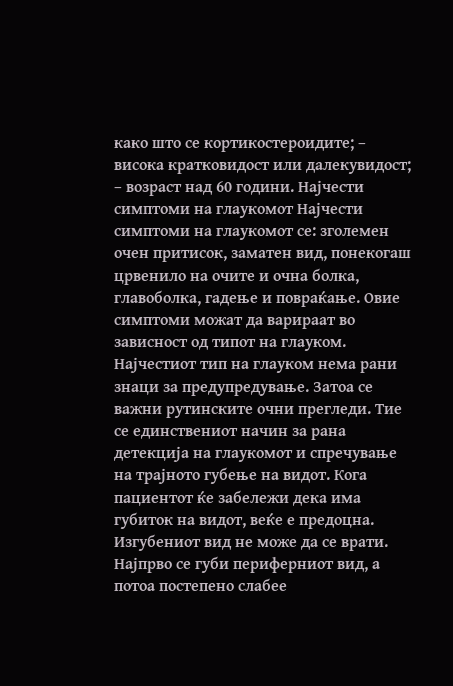како што се кортикостероидите; – висока кратковидост или далекувидост; – возраст над 60 години. Најчести симптоми на глаукомот Најчести симптоми на глаукомот се: зголемен очен притисок, заматен вид, понекогаш црвенило на очите и очна болка, главоболка, гадење и повраќање. Овие симптоми можат да варираат во зависност од типот на глауком. Најчестиот тип на глауком нема рани знаци за предупредување. Затоа се важни рутинските очни прегледи. Тие се единствениот начин за рана детекција на глаукомот и спречување на трајното губење на видот. Кога пациентот ќе забележи дека има губиток на видот, веќе е предоцна. Изгубениот вид не може да се врати. Најпрво се губи периферниот вид, а потоа постепено слабее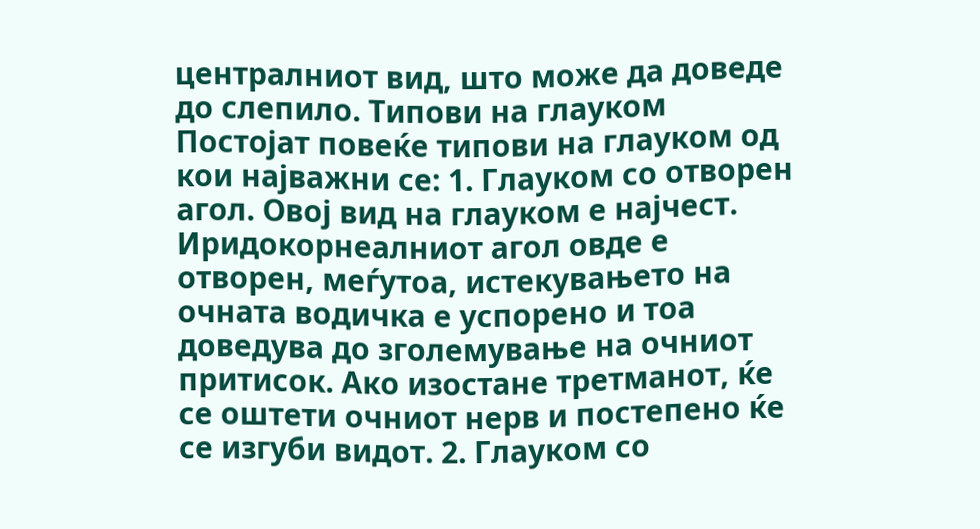централниот вид, што може да доведе до слепило. Типови на глауком Постојат повеќе типови на глауком од кои најважни се: 1. Глауком со отворен агол. Овој вид на глауком е најчест. Иридокорнеалниот агол овде е отворен, меѓутоа, истекувањето на очната водичка е успорено и тоа доведува до зголемување на очниот притисок. Ако изостане третманот, ќе се оштети очниот нерв и постепено ќе се изгуби видот. 2. Глауком со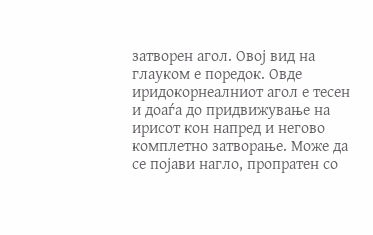затворен агол. Овој вид на глауком е поредок. Овде иридокорнеалниот агол е тесен и доаѓа до придвижување на ирисот кон напред и негово комплетно затворање. Може да се појави нагло, пропратен со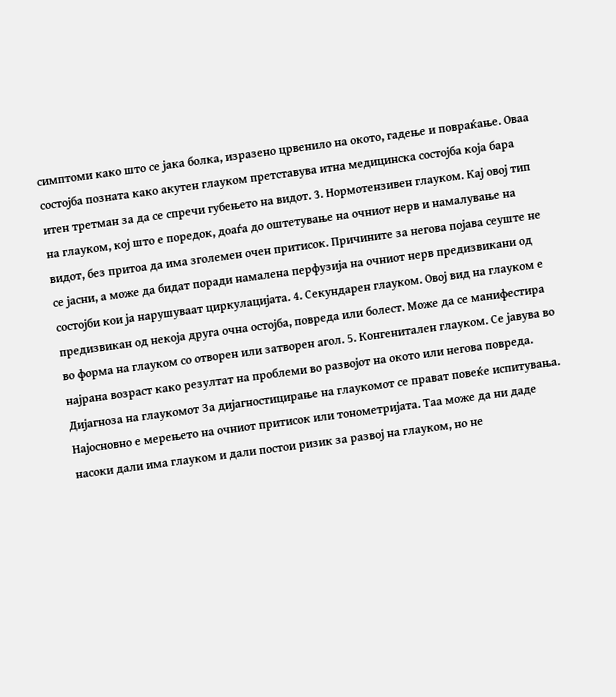симптоми како што се јака болка, изразено црвенило на окото, гадење и повраќање. Оваа состојба позната како акутен глауком претставува итна медицинска состојба која бара итен третман за да се спречи губењето на видот. 3. Нормотензивен глауком. Кај овој тип на глауком, кој што е поредок, доаѓа до оштетување на очниот нерв и намалување на видот, без притоа да има зголемен очен притисок. Причините за негова појава сеуште не се јасни, а може да бидат поради намалена перфузија на очниот нерв предизвикани од состојби кои ја нарушуваат циркулацијата. 4. Секундарен глауком. Овој вид на глауком е предизвикан од некоја друга очна остојба, повреда или болест. Може да се манифестира во форма на глауком со отворен или затворен агол. 5. Конгенитален глауком. Се јавува во најрана возраст како резултат на проблеми во развојот на окото или негова повреда. Дијагноза на глаукомот За дијагностицирање на глаукомот се прават повеќе испитувања. Најосновно е мерењето на очниот притисок или тонометријата. Таа може да ни даде насоки дали има глауком и дали постои ризик за развој на глауком, но не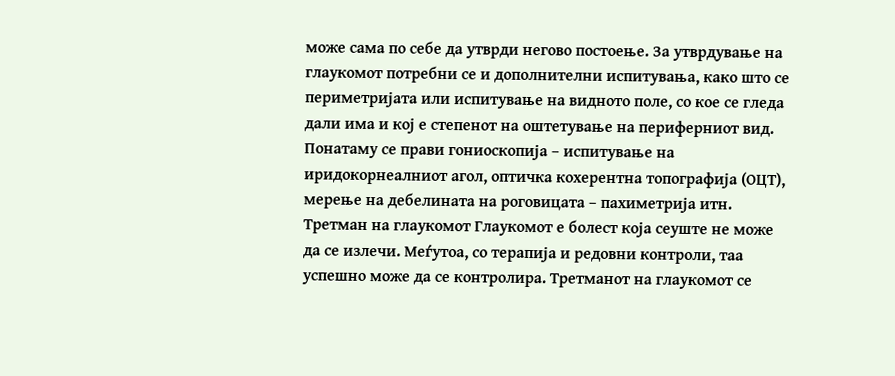може сама по себе да утврди негово постоење. За утврдување на глаукомот потребни се и дополнителни испитувања, како што се периметријата или испитување на видното поле, со кое се гледа дали има и кој е степенот на оштетување на периферниот вид. Понатаму се прави гониоскопија – испитување на иридокорнеалниот агол, оптичка кохерентна топографија (ОЦТ), мерење на дебелината на роговицата – пахиметрија итн. Третман на глаукомот Глаукомот е болест која сеуште не може да се излечи. Меѓутоа, со терапија и редовни контроли, таа успешно може да се контролира. Третманот на глаукомот се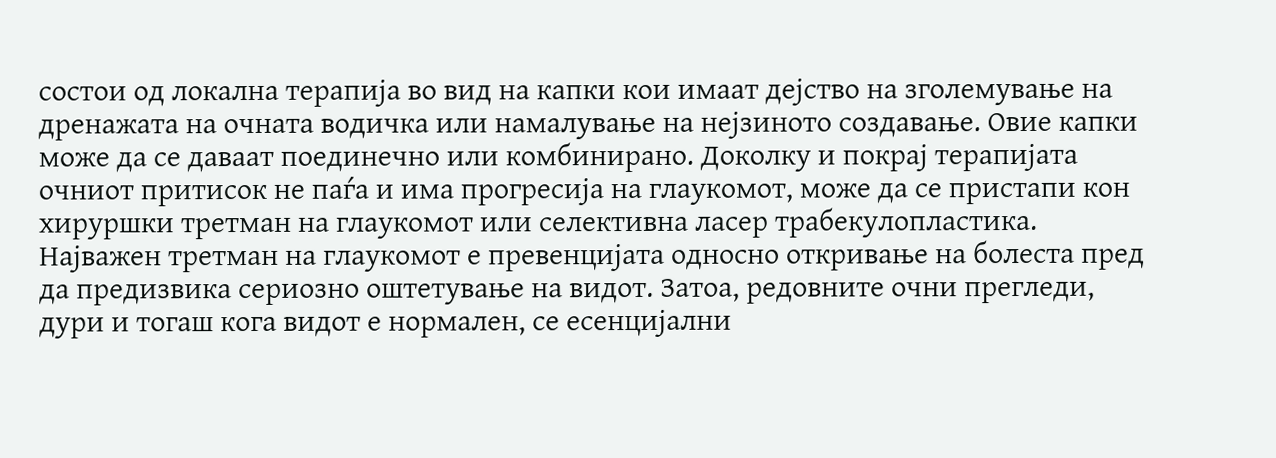состои од локална терапија во вид на капки кои имаат дејство на зголемување на дренажата на очната водичка или намалување на нејзиното создавање. Овие капки може да се даваат поединечно или комбинирано. Доколку и покрај терапијата очниот притисок не паѓа и има прогресија на глаукомот, може да се пристапи кон хируршки третман на глаукомот или селективна ласер трабекулопластика. Најважен третман на глаукомот е превенцијата односно откривање на болеста пред да предизвика сериозно оштетување на видот. Затоа, редовните очни прегледи, дури и тогаш кога видот е нормален, се есенцијални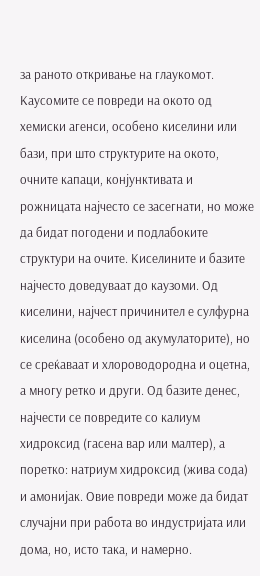за раното откривање на глаукомот.
Каусомите се повреди на окото од хемиски агенси, особено киселини или бази, при што структурите на окото, очните капаци, конјунктивата и рожницата најчесто се засегнати, но може да бидат погодени и подлабоките структури на очите. Киселините и базите најчесто доведуваат до каузоми. Од киселини, најчест причинител е сулфурна киселина (особено од акумулаторите), но се среќаваат и хлороводородна и оцетна, а многу ретко и други. Од базите денес, најчести се повредите со калиум хидроксид (гасена вар или малтер), а поретко: натриум хидроксид (жива сода) и амонијак. Овие повреди може да бидат случајни при работа во индустријата или дома, но, исто така, и намерно.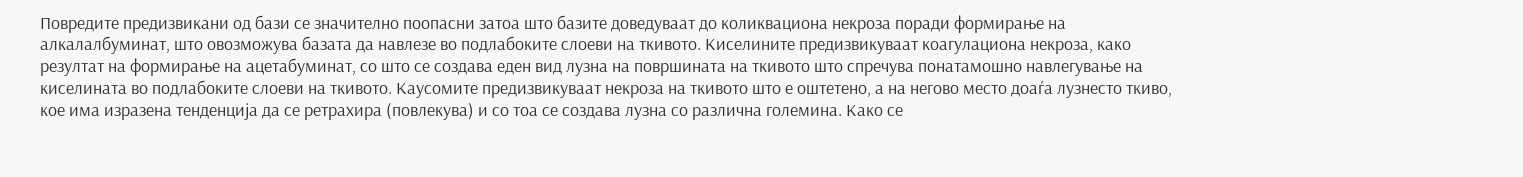Повредите предизвикани од бази се значително поопасни затоа што базите доведуваат до коликвациона некроза поради формирање на алкалалбуминат, што овозможува базата да навлезе во подлабоките слоеви на ткивото. Киселините предизвикуваат коагулациона некроза, како резултат на формирање на ацетабуминат, со што се создава еден вид лузна на површината на ткивото што спречува понатамошно навлегување на киселината во подлабоките слоеви на ткивото. Каусомите предизвикуваат некроза на ткивото што е оштетено, а на негово место доаѓа лузнесто ткиво, кое има изразена тенденција да се ретрахира (повлекува) и со тоа се создава лузна со различна големина. Како се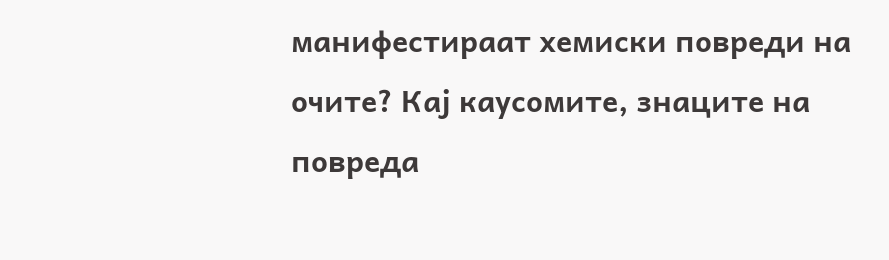манифестираат хемиски повреди на очите? Кај каусомите, знаците на повреда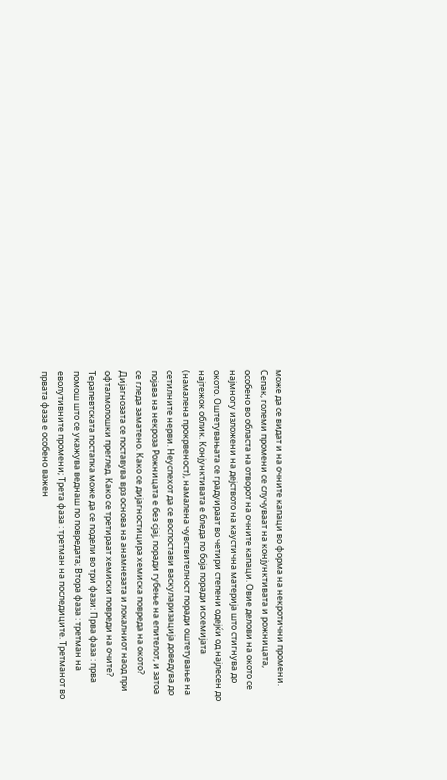може да се видат и на очните капаци во форма на некротични промени. Сепак, големи промени се случуваат на конјунктивата и рожницата, особено во областа на отворот на очните капаци. Овие делови на окото се најмногу изложени на дејството на каустична материја што стигнува до окото. Оштетувањата се градуираат во четири степени одејќи од најлесен до најтежок облик. Конјунктивата е бледа по боја поради исхемијата (намалена прокрвеност), намалена чувствителност поради оштетување на сетилните нерви. Неуспехот да се воспостави васкуларизација доведува до појава на некроза Рожницата е без сјај, поради губење на епителот, и затоа се гледа заматено. Како се дијагностицира хемиска повреда на окото? Дијагнозата се поставува врз основа на анамнезата и локалниот наод при офталмолошки преглед. Како се третираат хемиски повреди на очите? Терапевтската постапка може да се подели во три фази: Прва фаза : прва помош што се укажува веднаш по повредата; Втора фаза : третман на еволутивните промени; Трета фаза : третман на последиците. Третманот во првата фаза е особено важен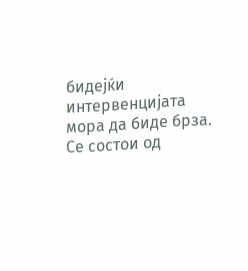бидејќи интервенцијата мора да биде брза. Се состои од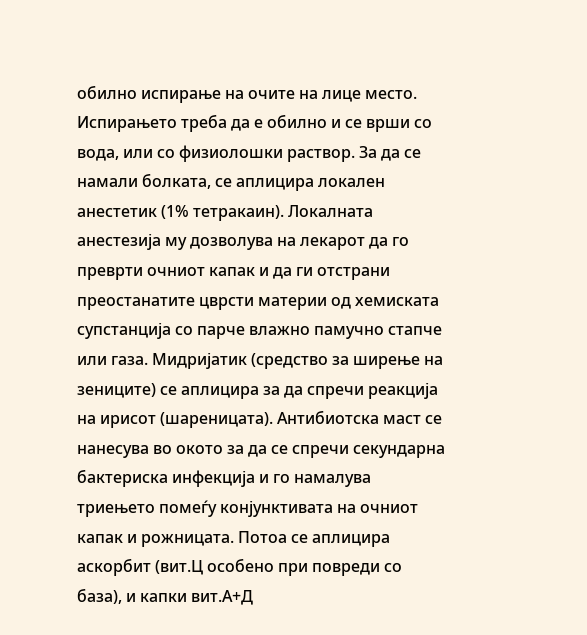обилно испирање на очите на лице место. Испирањето треба да е обилно и се врши со вода, или со физиолошки раствор. За да се намали болката, се аплицира локален анестетик (1% тетракаин). Локалната анестезија му дозволува на лекарот да го преврти очниот капак и да ги отстрани преостанатите цврсти материи од хемиската супстанција со парче влажно памучно стапче или газа. Мидријатик (средство за ширење на зениците) се аплицира за да спречи реакција на ирисот (шареницата). Антибиотска маст се нанесува во окото за да се спречи секундарна бактериска инфекција и го намалува триењето помеѓу конјунктивата на очниот капак и рожницата. Потоа се аплицира аскорбит (вит.Ц особено при повреди со база), и капки вит.А+Д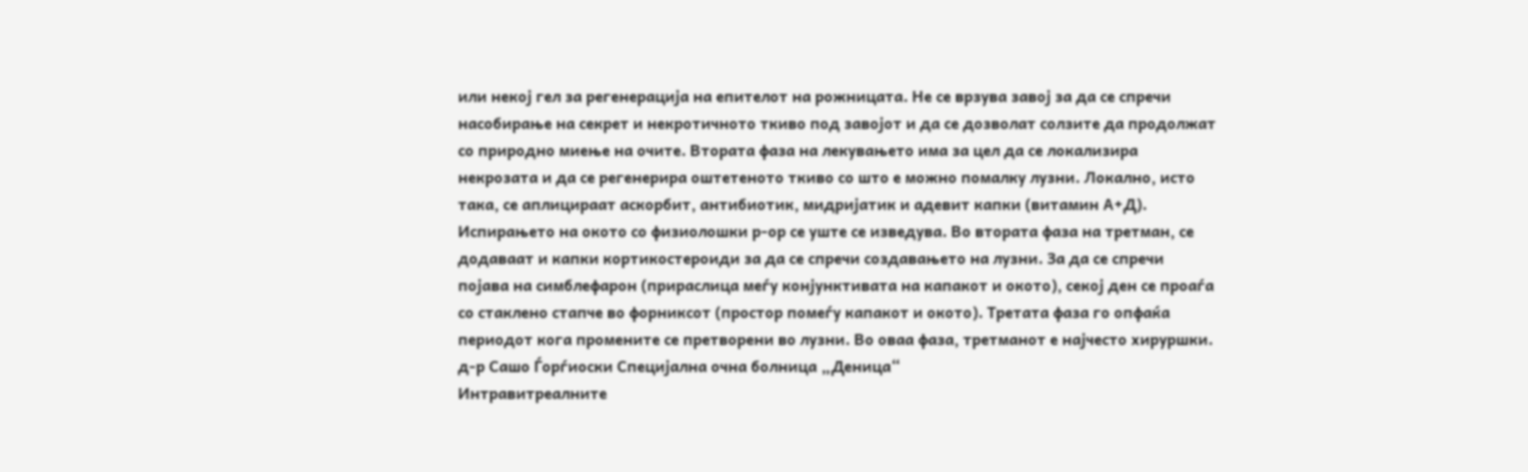или некој гел за регенерација на епителот на рожницата. Не се врзува завој за да се спречи насобирање на секрет и некротичното ткиво под завојот и да се дозволат солзите да продолжат со природно миење на очите. Втората фаза на лекувањето има за цел да се локализира некрозата и да се регенерира оштетеното ткиво со што е можно помалку лузни. Локално, исто така, се аплицираат аскорбит, антибиотик, мидријатик и адевит капки (витамин А+Д). Испирањето на окото со физиолошки р-ор се уште се изведува. Во втората фаза на третман, се додаваат и капки кортикостероиди за да се спречи создавањето на лузни. За да се спречи појава на симблефарон (прираслица меѓу конјунктивата на капакот и окото), секој ден се проаѓа со стаклено стапче во форниксот (простор помеѓу капакот и окото). Третата фаза го опфаќа периодот кога промените се претворени во лузни. Во оваа фаза, третманот е најчесто хируршки. д-р Сашо Ѓорѓиоски Специјална очна болница „Деница“
Интравитреалните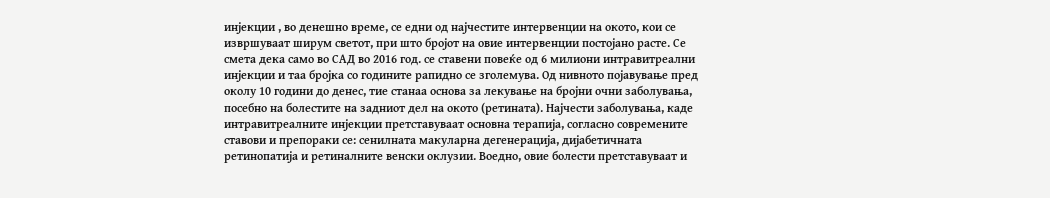инјекции , во денешно време, се едни од најчестите интервенции на окото, кои се извршуваат ширум светот, при што бројот на овие интервенции постојано расте. Се смета дека само во САД во 2016 год. се ставени повеќе од 6 милиони интравитреални инјекции и таа бројка со годините рапидно се зголемува. Од нивното појавување пред околу 10 години до денес, тие станаа основа за лекување на бројни очни заболувања, посебно на болестите на задниот дел на окото (ретината). Најчести заболувања, каде интравитреалните инјекции претставуваат основна терапија, согласно современите ставови и препораки се: сенилната макуларна дегенерација, дијабетичната ретинопатија и ретиналните венски оклузии. Воедно, овие болести претставуваат и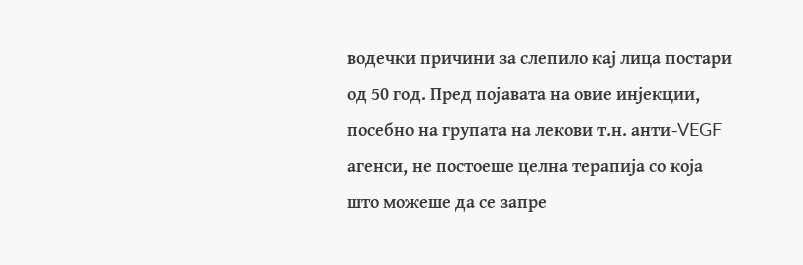водечки причини за слепило кај лица постари од 50 год. Пред појавата на овие инјекции, посебно на групата на лекови т.н. анти-VEGF агенси, не постоеше целна терапија со која што можеше да се запре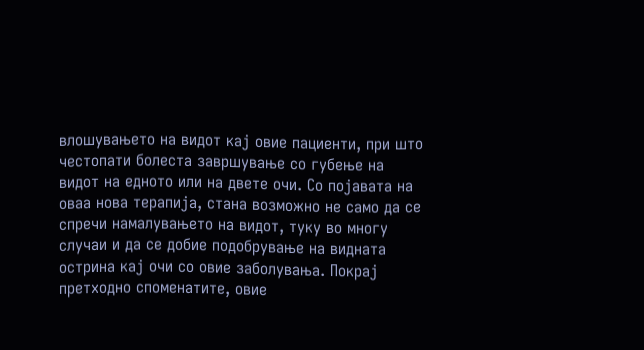влошувањето на видот кај овие пациенти, при што честопати болеста завршување со губење на видот на едното или на двете очи. Со појавата на оваа нова терапија, стана возможно не само да се спречи намалувањето на видот, туку во многу случаи и да се добие подобрување на видната острина кај очи со овие заболувања. Покрај претходно споменатите, овие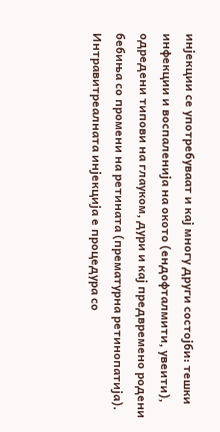инјекции се употребуваат и кај многу други состојби: тешки инфекции и воспаленија на окото (ендофталмити, увеити), одредени типови на глауком, дури и кај предвремено родени бебиња со промени на ретината (прематурна ретинопатија). Интравитреалната инјекција е процедура со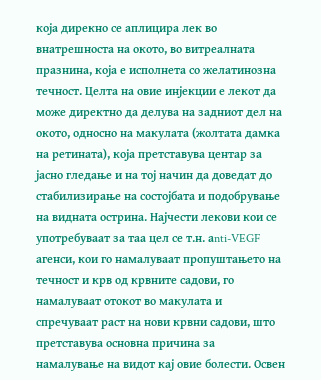која дирекно се аплицира лек во внатрешноста на окото, во витреалната празнина, која е исполнета со желатинозна течност. Целта на овие инјекции е лекот да може директно да делува на задниот дел на окото, односно на макулата (жолтата дамка на ретината), која претставува центар за јасно гледање и на тој начин да доведат до стабилизирање на состојбата и подобрување на видната острина. Најчести лекови кои се употребуваат за таа цел се т.н. аnti-VEGF агенси, кои го намалуваат пропуштањето на течност и крв од крвните садови, го намалуваат отокот во макулата и спречуваат раст на нови крвни садови, што претставува основна причина за намалување на видот кај овие болести. Освен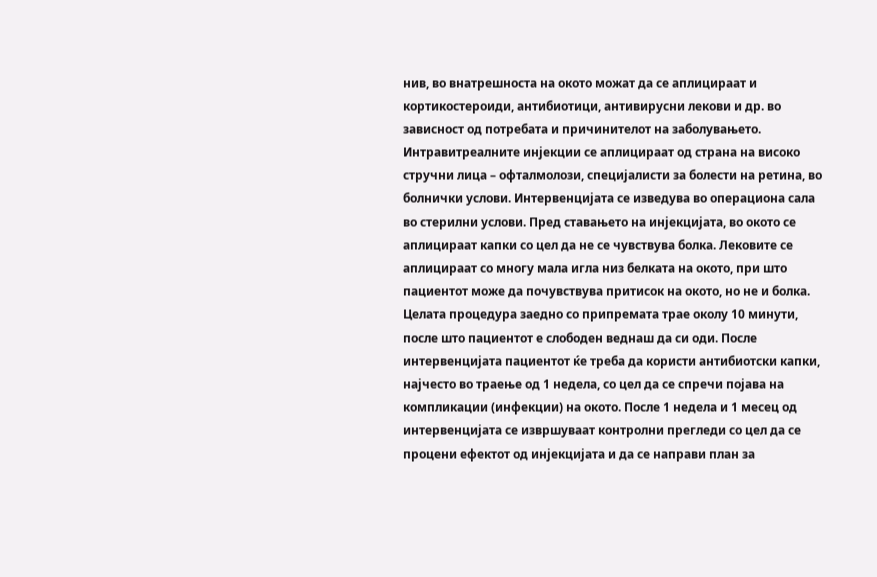нив, во внатрешноста на окото можат да се аплицираат и кортикостероиди, антибиотици, антивирусни лекови и др. во зависност од потребата и причинителот на заболувањето. Интравитреалните инјекции се аплицираат од страна на високо стручни лица – офталмолози, специјалисти за болести на ретина, во болнички услови. Интервенцијата се изведува во операциона сала во стерилни услови. Пред ставањето на инјекцијата, во окото се аплицираат капки со цел да не се чувствува болка. Лековите се аплицираат со многу мала игла низ белката на окото, при што пациентот може да почувствува притисок на окото, но не и болка. Целата процедура заедно со припремата трае околу 10 минути, после што пациентот е слободен веднаш да си оди. После интервенцијата пациентот ќе треба да користи антибиотски капки, најчесто во траење од 1 недела, со цел да се спречи појава на компликации (инфекции) на окото. После 1 недела и 1 месец од интервенцијата се извршуваат контролни прегледи со цел да се процени ефектот од инјекцијата и да се направи план за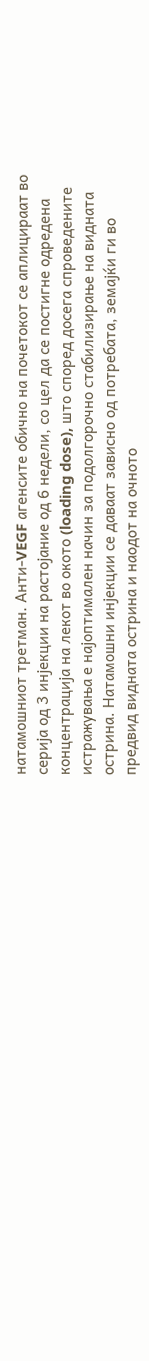натамошниот третман. Анти-VEGF агенсите обично на почетокот се аплицираат во серија од 3 инјекции на растојание од 6 недели, со цел да се постигне одредена концентрација на лекот во окото (loading dose), што според досега спроведените истражувања е најоптимален начин за подолгорочно стабилизирање на видната острина. Натамошни инјекции се даваат зависно од потребата, земајќи ги во предвид видната острина и наодот на очното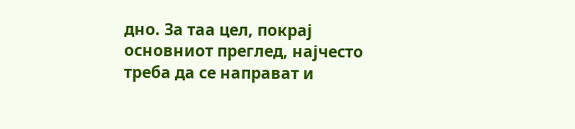дно. За таа цел, покрај основниот преглед, најчесто треба да се направат и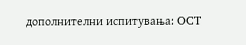дополнителни испитувања: OCT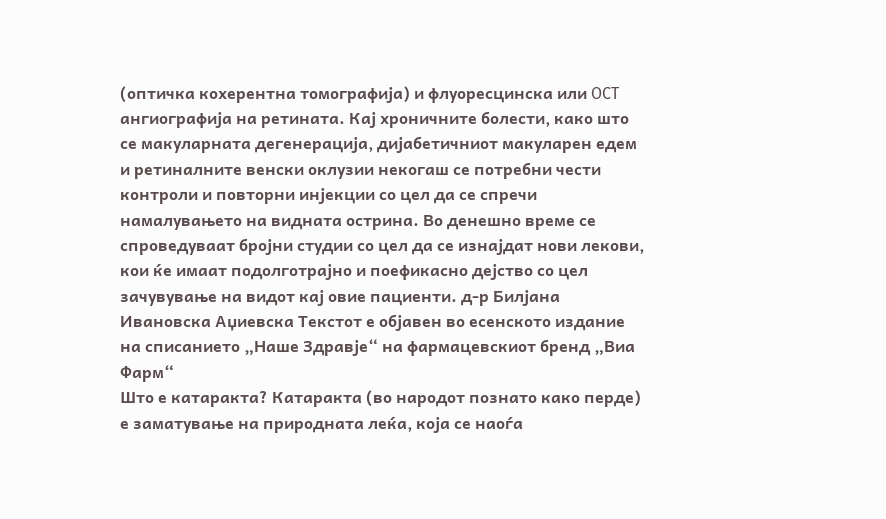(оптичка кохерентна томографија) и флуоресцинска или OCT aнгиографија на ретината. Кај хроничните болести, како што се макуларната дегенерација, дијабетичниот макуларен едем и ретиналните венски оклузии некогаш се потребни чести контроли и повторни инјекции со цел да се спречи намалувањето на видната острина. Во денешно време се спроведуваат бројни студии со цел да се изнајдат нови лекови, кои ќе имаат подолготрајно и поефикасно дејство со цел зачувување на видот кај овие пациенти. д-р Билјана Ивановска Аџиевска Текстот е објавен во есенското издание на списанието „Наше Здравје“ на фармацевскиот бренд „Виа Фарм“
Што е катаракта? Катаракта (во народот познато како перде) е заматување на природната леќа, која се наоѓа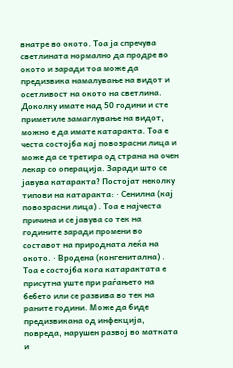внатре во окото. Тоа ја спречува светлината нормално да продре во окото и заради тоа може да предизвика намалување на видот и осетливост на окото на светлина. Доколку имате над 50 години и сте приметиле замаглување на видот, можно е да имате катаракта. Тоа е честа состојба кај повозрасни лица и може да се третира од страна на очен лекар со операција. Заради што се јавува катаракта? Постојат неколку типови на катаракта: · Сенилна (кај повозрасни лица) . Тоа е најчеста причина и се јавува со тек на годините заради промени во составот на природната леќа на окото. · Вродена (конгенитална) . Тоа е состојба кога катарактата е присутна уште при раѓањето на бебето или се развива во тек на раните години. Може да биде предизвикана од инфекција, повреда, нарушен развој во матката и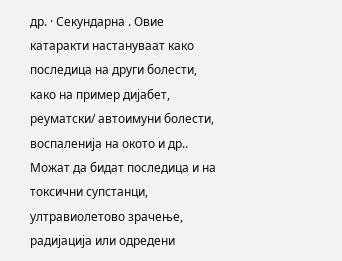др. · Секундарна . Овие катаракти настануваат како последица на други болести, како на пример дијабет, реуматски/ автоимуни болести, воспаленија на окото и др.. Можат да бидат последица и на токсични супстанци, ултравиолетово зрачење, радијација или одредени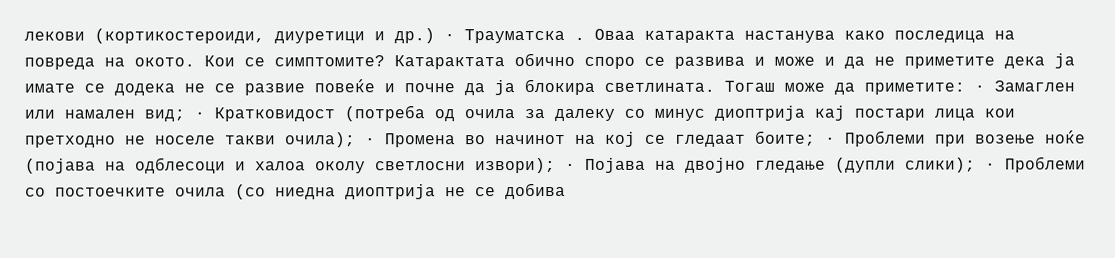лекови (кортикостероиди, диуретици и др.) · Трауматска . Оваа катаракта настанува како последица на повреда на окото. Кои се симптомите? Катарактата обично споро се развива и може и да не приметите дека ја имате се додека не се развие повеќе и почне да ја блокира светлината. Тогаш може да приметите: · Замаглен или намален вид; · Кратковидост (потреба од очила за далеку со минус диоптрија кај постари лица кои претходно не носеле такви очила); · Промена во начинот на кој се гледаат боите; · Проблеми при возење ноќе (појава на одблесоци и халоа околу светлосни извори); · Појава на двојно гледање (дупли слики); · Проблеми со постоечките очила (со ниедна диоптрија не се добива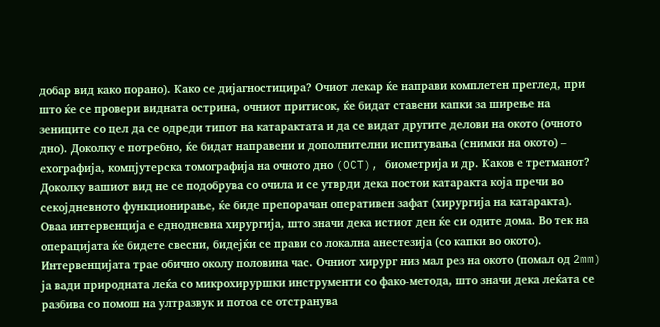добар вид како порано). Како се дијагностицира? Очиот лекар ќе направи комплетен преглед, при што ќе се провери видната острина, очниот притисок, ќе бидат ставени капки за ширење на зениците со цел да се одреди типот на катарактата и да се видат другите делови на окото (очното дно). Доколку е потребно, ќе бидат направени и дополнителни испитувања (снимки на окото) – ехографија, компјутерска томографија на очното дно (OCT), биометрија и др. Каков е третманот? Доколку вашиот вид не се подобрува со очила и се утврди дека постои катаракта која пречи во секојдневното функционирање, ќе биде препорачан оперативен зафат (хирургија на катаракта). Оваа интервенција е еднодневна хирургија, што значи дека истиот ден ќе си одите дома. Во тек на операцијата ќе бидете свесни, бидејќи се прави со локална анестезија (со капки во окото). Интервенцијата трае обично околу половина час. Очниот хирург низ мал рез на окото (помал од 2mm) ја вади природната леќа со микрохируршки инструменти со фако-метода, што значи дека леќата се разбива со помош на ултразвук и потоа се отстранува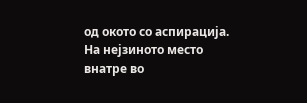од окото со аспирација. На нејзиното место внатре во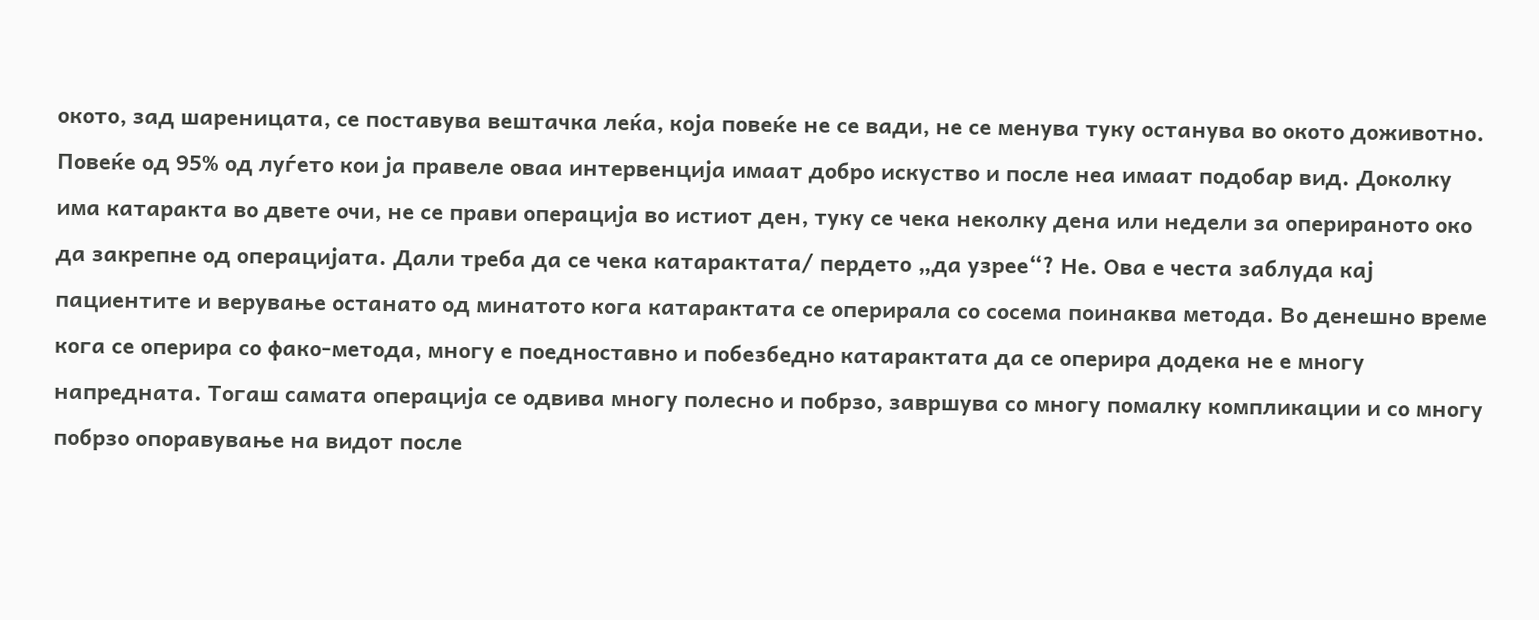окото, зад шареницата, се поставува вештачка леќа, која повеќе не се вади, не се менува туку останува во окото доживотно. Повеќе од 95% од луѓето кои ја правеле оваа интервенција имаат добро искуство и после неа имаат подобар вид. Доколку има катаракта во двете очи, не се прави операција во истиот ден, туку се чека неколку дена или недели за оперираното око да закрепне од операцијата. Дали треба да се чека катарактата/ пердето „да узрее“? Не. Ова е честа заблуда кај пациентите и верување останато од минатото кога катарактата се оперирала со сосема поинаква метода. Во денешно време кога се оперира со фако-метода, многу е поедноставно и побезбедно катарактата да се оперира додека не е многу напредната. Тогаш самата операција се одвива многу полесно и побрзо, завршува со многу помалку компликации и со многу побрзо опоравување на видот после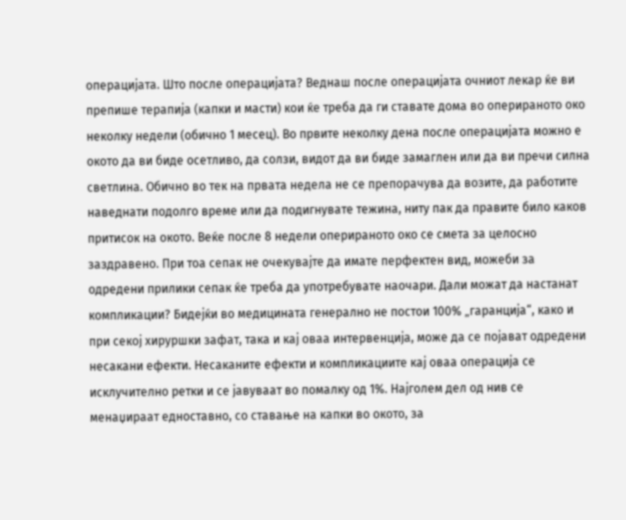операцијата. Што после операцијата? Веднаш после операцијата очниот лекар ќе ви препише терапија (капки и масти) кои ќе треба да ги ставате дома во оперираното око неколку недели (обично 1 месец). Во првите неколку дена после операцијата можно е окото да ви биде осетливо, да солзи, видот да ви биде замаглен или да ви пречи силна светлина. Обично во тек на првата недела не се препорачува да возите, да работите наведнати подолго време или да подигнувате тежина, ниту пак да правите било каков притисок на окото. Веќе после 8 недели оперираното око се смета за целосно заздравено. При тоа сепак не очекувајте да имате перфектен вид, можеби за одредени прилики сепак ќе треба да употребувате наочари. Дали можат да настанат компликации? Бидејќи во медицината генерално не постои 100% „гаранција“, како и при секој хируршки зафат, така и кај оваа интервенција, може да се појават одредени несакани ефекти. Несаканите ефекти и компликациите кај оваа операција се исклучително ретки и се јавуваат во помалку од 1%. Најголем дел од нив се менаџираат едноставно, со ставање на капки во окото, за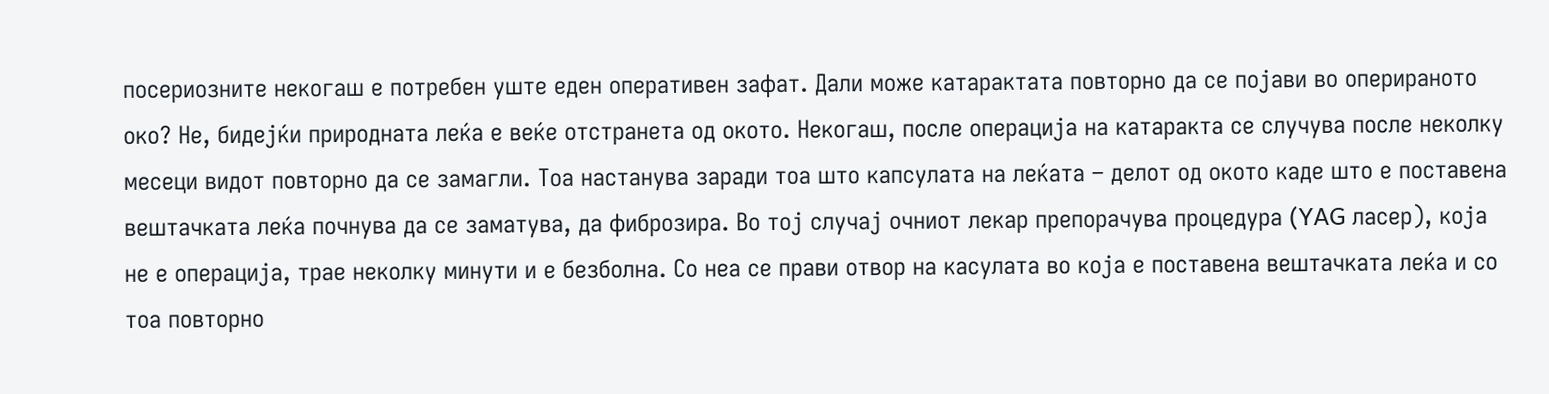посериозните некогаш е потребен уште еден оперативен зафат. Дали може катарактата повторно да се појави во оперираното око? Не, бидејќи природната леќа е веќе отстранета од окото. Некогаш, после операција на катаракта се случува после неколку месеци видот повторно да се замагли. Тоа настанува заради тоа што капсулата на леќата – делот од окото каде што е поставена вештачката леќа почнува да се заматува, да фиброзира. Во тој случај очниот лекар препорачува процедура (YAG ласер), која не е операција, трае неколку минути и е безболна. Со неа се прави отвор на касулата во која е поставена вештачката леќа и со тоа повторно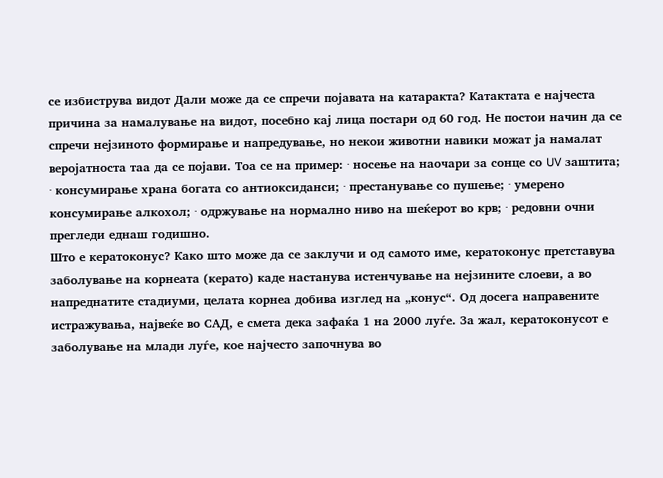се избиструва видот Дали може да се спречи појавата на катаракта? Катактата е најчеста причина за намалување на видот, посебно кај лица постари од 60 год. Не постои начин да се спречи нејзиното формирање и напредување, но некои животни навики можат ја намалат веројатноста таа да се појави. Тоа се на пример: · носење на наочари за сонце со UV заштита; · консумирање храна богата со антиоксиданси; · престанување со пушење; · умерено консумирање алкохол; · одржување на нормално ниво на шеќерот во крв; · редовни очни прегледи еднаш годишно.
Што е кератоконус? Како што може да се заклучи и од самото име, кератоконус претставува заболување на корнеата (керато) каде настанува истенчување на нејзините слоеви, а во напреднатите стадиуми, целата корнеа добива изглед на „конус“. Од досега направените истражувања, највеќе во САД, е смета дека зафаќа 1 на 2000 луѓе. За жал, кератоконусот е заболување на млади луѓе, кое најчесто започнува во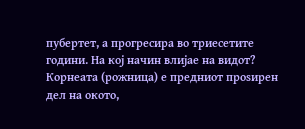пубертет, а прогресира во триесетите години. На кој начин влијае на видот? Корнеата (рожница) е предниот проѕирен дел на окото,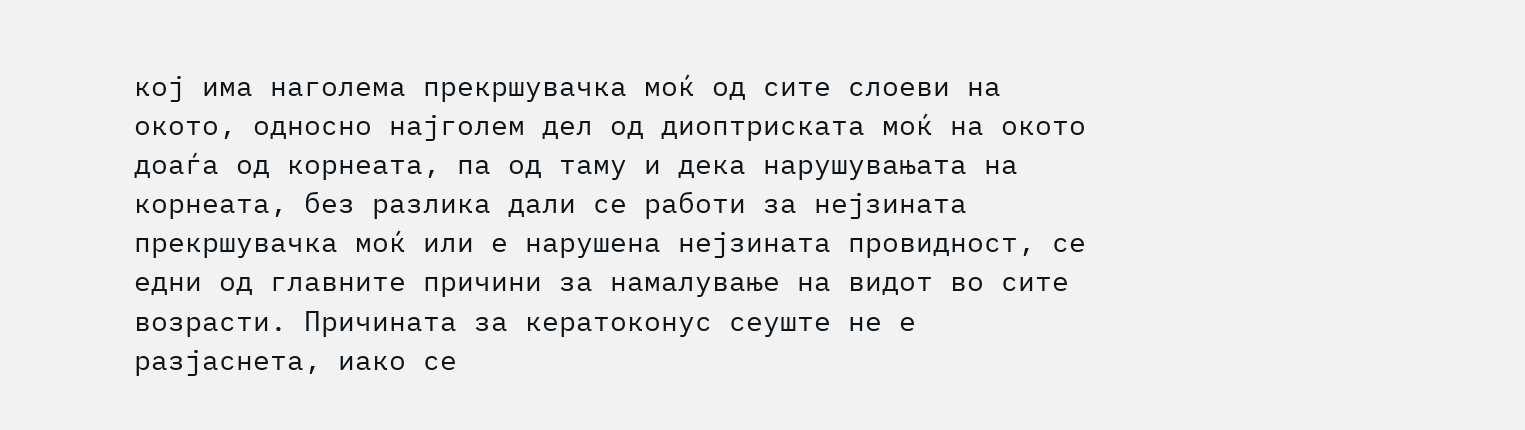кој има наголема прекршувачка моќ од сите слоеви на окото, односно најголем дел од диоптриската моќ на окото доаѓа од корнеата, па од таму и дека нарушувањата на корнеата, без разлика дали се работи за нејзината прекршувачка моќ или е нарушена нејзината провидност, се едни од главните причини за намалување на видот во сите возрасти. Причината за кератоконус сеуште не е разјаснета, иако се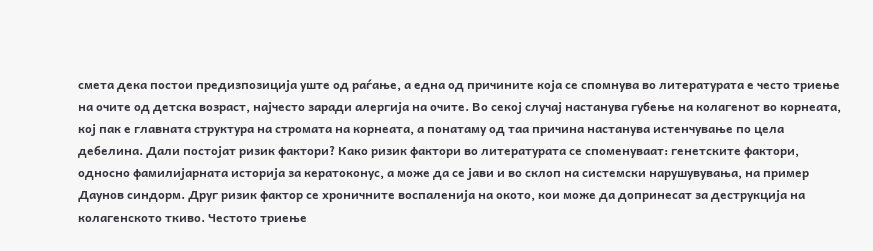смета дека постои предизпозиција уште од раѓање, а една од причините која се спомнува во литературата е често триење на очите од детска возраст, најчесто заради алергија на очите. Во секој случај настанува губење на колагенот во корнеата, кој пак е главната структура на стромата на корнеата, а понатаму од таа причина настанува истенчување по цела дебелина. Дали постојат ризик фактори? Како ризик фактори во литературата се споменуваат: генетските фактори, односно фамилијарната историја за кератоконус, а може да се јави и во склоп на системски нарушувувања, на пример Даунов синдорм. Друг ризик фактор се хроничните воспаленија на окото, кои може да допринесат за деструкција на колагенското ткиво. Честото триење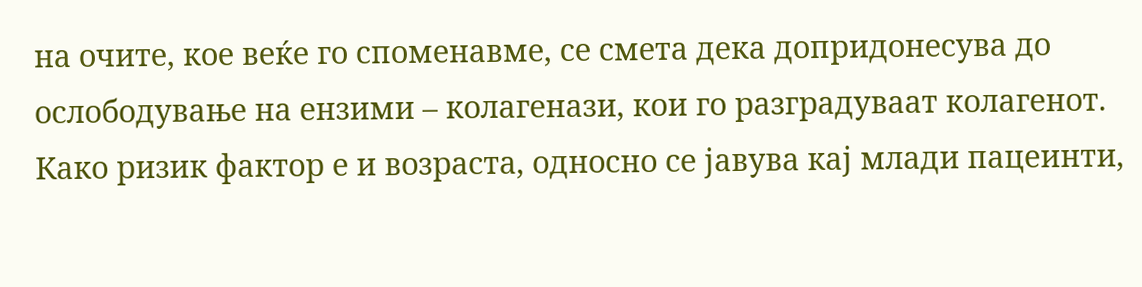на очите, кое веќе го споменавме, се смета дека допридонесува до ослободување на ензими – колагенази, кои го разградуваат колагенот. Како ризик фактор е и возраста, односно се јавува кај млади пацеинти,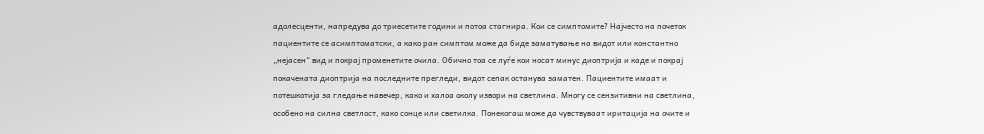адолесценти, напредува до триесетите години и потоа стагнира. Кои се симптомите? Најчесто на почеток пациентите се асимптоматски, а како ран симптом може да биде заматување на видот или константно „нејасен“ вид и покрај променетите очила. Обично тоа се луѓе кои носат минус диоптрија и каде и покрај покачената диоптрија на последните прегледи, видот сепак останува заматен. Пациентите имаат и потешкотија за гледање навечер, како и халоа околу извори на светлина. Многу се сензитивни на светлина, особено на силна светлост, како сонце или светилка. Понекогаш може да чувствуваат иритација на очите и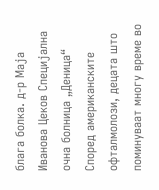блага болка. д-р Маја Иванова Цеков Специјална очна болница „Деница“
Според американските офталмолози, децата што поминуваат многу време во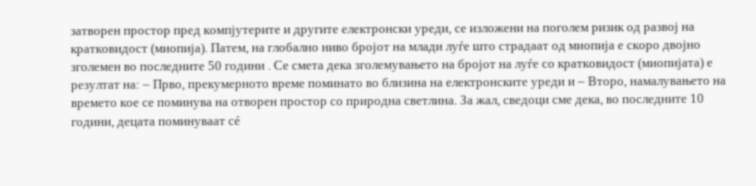затворен простор пред компјутерите и другите електронски уреди, се изложени на поголем ризик од развој на кратковидост (миопија). Патем, на глобално ниво бројот на млади луѓе што страдаат од миопија е скоро двојно зголемен во последните 50 години . Се смета дека зголемувањето на бројот на луѓе со кратковидост (миопијата) е резултат на: – Прво, прекумерното време поминато во близина на електронските уреди и – Второ, намалувањето на времето кое се поминува на отворен простор со природна светлина. За жал, сведоци сме дека, во последните 10 години, децата поминуваат сé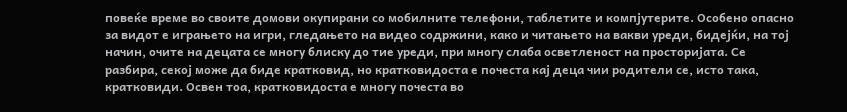повеќе време во своите домови окупирани со мобилните телефони, таблетите и компјутерите. Особено опасно за видот е играњето на игри, гледањето на видео содржини, како и читањето на вакви уреди, бидејќи, на тој начин, очите на децата се многу блиску до тие уреди, при многу слаба осветленост на просторијата. Се разбира, секој може да биде кратковид, но кратковидоста е почеста кај деца чии родители се, исто така, кратковиди. Освен тоа, кратковидоста е многу почеста во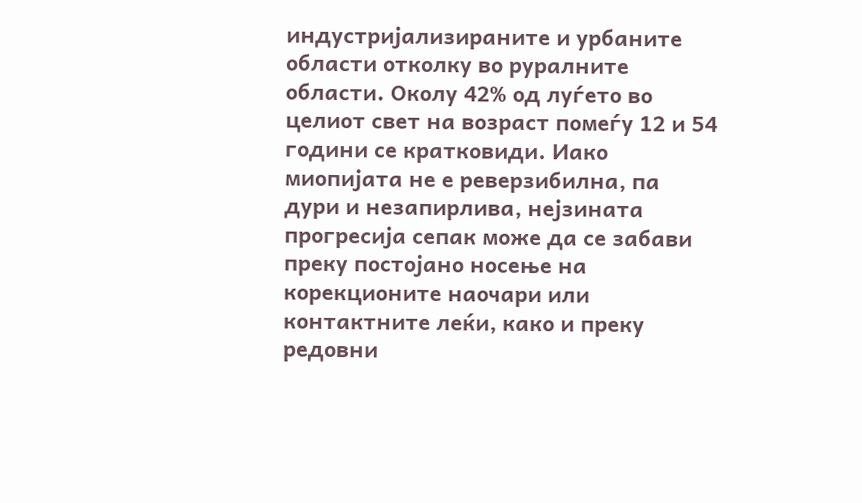индустријализираните и урбаните области отколку во руралните области. Околу 42% од луѓето во целиот свет на возраст помеѓу 12 и 54 години се кратковиди. Иако миопијата не е реверзибилна, па дури и незапирлива, нејзината прогресија сепак може да се забави преку постојано носење на корекционите наочари или контактните леќи, како и преку редовни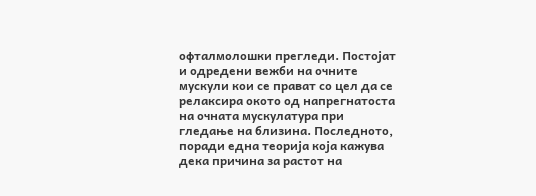офталмолошки прегледи. Постојат и одредени вежби на очните мускули кои се прават со цел да се релаксира окото од напрегнатоста на очната мускулатура при гледање на близина. Последното, поради една теорија која кажува дека причина за растот на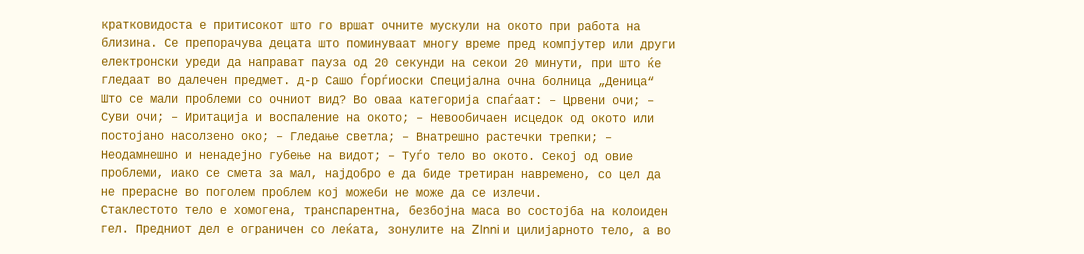кратковидоста е притисокот што го вршат очните мускули на окото при работа на близина. Се препорачува децата што поминуваат многу време пред компјутер или други електронски уреди да направат пауза од 20 секунди на секои 20 минути, при што ќе гледаат во далечен предмет. д-р Сашо Ѓорѓиоски Специјална очна болница „Деница“
Што се мали проблеми со очниот вид? Во оваа категорија спаѓаат: – Црвени очи; – Суви очи; – Иритација и воспаление на окото; – Невообичаен исцедок од окото или постојано насолзено око; – Гледање светла; – Внатрешно растечки трепки; – Неодамнешно и ненадејно губење на видот; – Туѓо тело во окото. Секој од овие проблеми, иако се смета за мал, најдобро е да биде третиран навремено, со цел да не прерасне во поголем проблем кој можеби не може да се излечи.
Стаклестото тело е хомогена, транспарентна, безбојна маса во состојба на колоиден гел. Предниот дел е ограничен со леќата, зонулите на ZInni и цилијарното тело, а во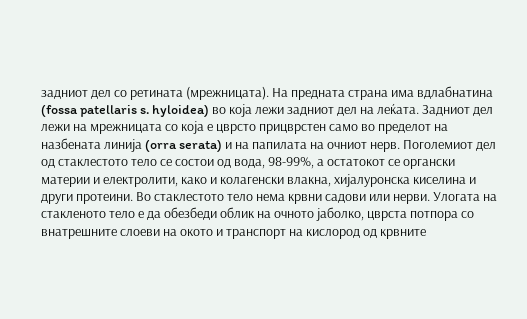задниот дел со ретината (мрежницата). На предната страна има вдлабнатина (fossa patellaris s. hyloidea) во која лежи задниот дел на леќата. Задниот дел лежи на мрежницата со која е цврсто прицврстен само во пределот на назбената линија (orra serata) и на папилата на очниот нерв. Поголемиот дел од стаклестото тело се состои од вода, 98-99%, а остатокот се органски материи и електролити, како и колагенски влакна, хијалуронска киселина и други протеини. Во стаклестото тело нема крвни садови или нерви. Улогата на стакленото тело е да обезбеди облик на очното јаболко, цврста потпора со внатрешните слоеви на окото и транспорт на кислород од крвните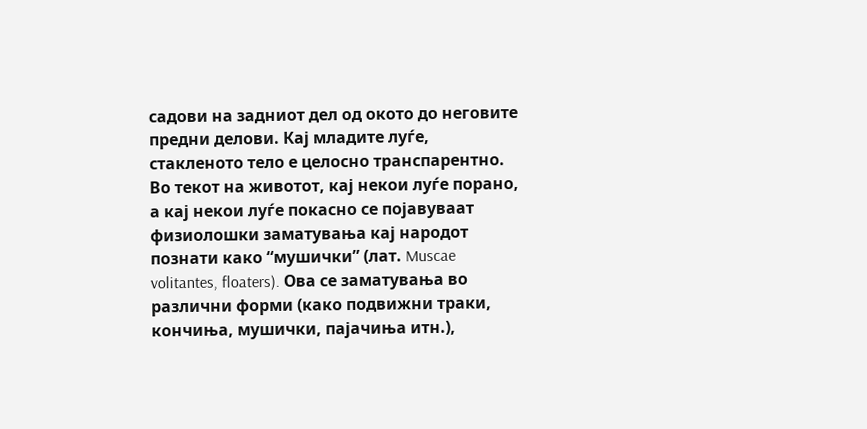садови на задниот дел од окото до неговите предни делови. Кај младите луѓе, стакленото тело е целосно транспарентно. Во текот на животот, кај некои луѓе порано, а кај некои луѓе покасно се појавуваат физиолошки заматувања кај народот познати како “мушички” (лат. Muscae volitantes, floaters). Ова се заматувања во различни форми (како подвижни траки, кончиња, мушички, пајачиња итн.),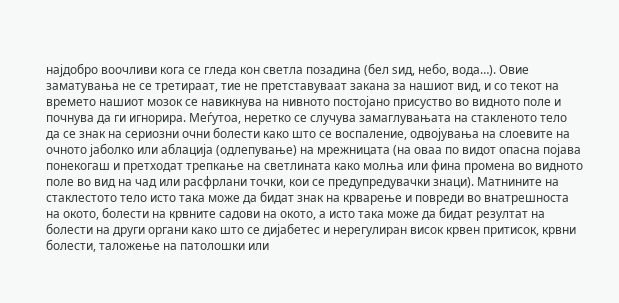најдобро воочливи кога се гледа кон светла позадина (бел ѕид, небо, вода…). Овие заматувања не се третираат, тие не претставуваат закана за нашиот вид, и со текот на времето нашиот мозок се навикнува на нивното постојано присуство во видното поле и почнува да ги игнорира. Меѓутоа, неретко се случува замаглувањата на стакленото тело да се знак на сериозни очни болести како што се воспаление, одвојувања на слоевите на очното јаболко или аблација (одлепување) на мрежницата (на оваа по видот опасна појава понекогаш и претходат трепкање на светлината како молња или фина промена во видното поле во вид на чад или расфрлани точки, кои се предупредувачки знаци). Матнините на стаклестото тело исто така може да бидат знак на крварење и повреди во внатрешноста на окото, болести на крвните садови на окото, а исто така може да бидат резултат на болести на други органи како што се дијабетес и нерегулиран висок крвен притисок, крвни болести, таложење на патолошки или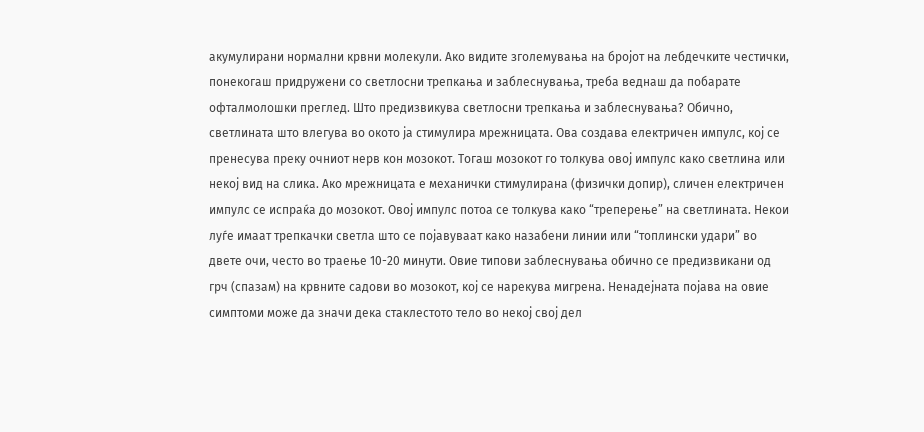акумулирани нормални крвни молекули. Ако видите зголемувања на бројот на лебдечките честички, понекогаш придружени со светлосни трепкања и заблеснувања, треба веднаш да побарате офталмолошки преглед. Што предизвикува светлосни трепкања и заблеснувања? Обично, светлината што влегува во окото ја стимулира мрежницата. Ова создава електричен импулс, кој се пренесува преку очниот нерв кон мозокот. Тогаш мозокот го толкува овој импулс како светлина или некој вид на слика. Ако мрежницата е механички стимулирана (физички допир), сличен електричен импулс се испраќа до мозокот. Овој импулс потоа се толкува како “треперење” на светлината. Некои луѓе имаат трепкачки светла што се појавуваат како назабени линии или “топлински удари” во двете очи, често во траење 10-20 минути. Овие типови заблеснувања обично се предизвикани од грч (спазам) на крвните садови во мозокот, кој се нарекува мигрена. Ненадејната појава на овие симптоми може да значи дека стаклестото тело во некој свој дел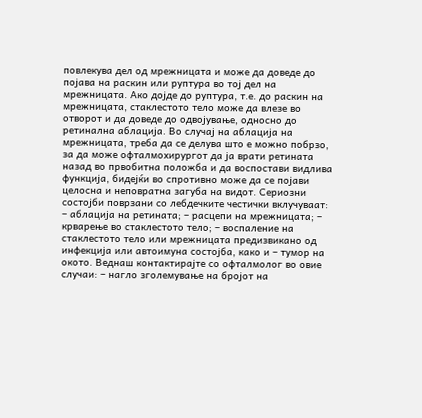повлекува дел од мрежницата и може да доведе до појава на раскин или руптура во тој дел на мрежницата. Ако дојде до руптура, т.е. до раскин на мрежницата, стаклестото тело може да влезе во отворот и да доведе до одвојување, односно до ретинална аблација. Во случај на аблација на мрежницата, треба да се делува што е можно побрзо, за да може офталмохирургот да ја врати ретината назад во првобитна положба и да воспостави видлива функција, бидејќи во спротивно може да се појави целосна и неповратна загуба на видот. Сериозни состојби поврзани со лебдечките честички вклучуваат: – аблација на ретината; – расцепи на мрежницата; – крварење во стаклестото тело; – воспаление на стаклестото тело или мрежницата предизвикано од инфекција или автоимуна состојба, како и – тумор на окото. Веднаш контактирајте со офталмолог во овие случаи: – нагло зголемување на бројот на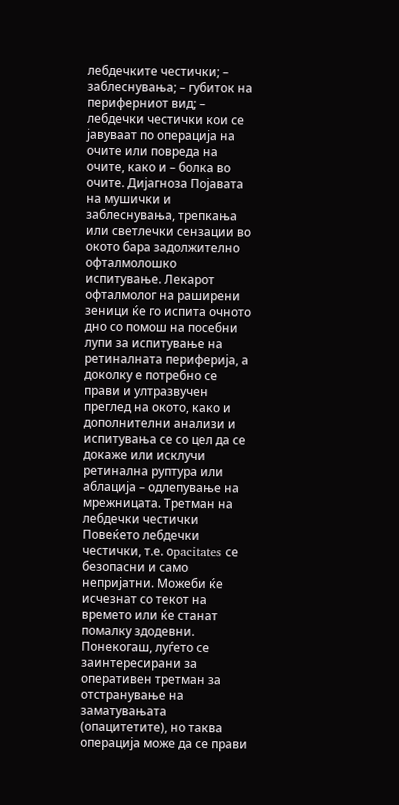лебдечките честички; – заблеснувања; – губиток на периферниот вид; – лебдечки честички кои се јавуваат по операција на очите или повреда на очите, како и – болка во очите. Дијагноза Појавата на мушички и заблеснувања, трепкања или светлечки сензации во окото бара задолжително офталмолошко испитување. Лекарот офталмолог на раширени зеници ќе го испита очното дно со помош на посебни лупи за испитување на ретиналната периферија, а доколку е потребно се прави и ултразвучен преглед на окото, како и дополнителни анализи и испитувања се со цел да се докаже или исклучи ретинална руптура или аблација – одлепување на мрежницата. Третман на лебдечки честички Повеќето лебдечки честички, т.е. оpacitates се безопасни и само непријатни. Можеби ќе исчезнат со текот на времето или ќе станат помалку здодевни. Понекогаш, луѓето се заинтересирани за оперативен третман за отстранување на заматувањата (опацитетите), но таква операција може да се прави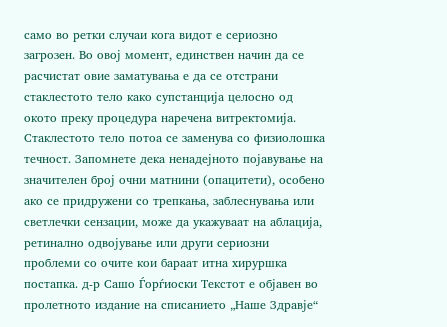само во ретки случаи кога видот е сериозно загрозен. Во овој момент, единствен начин да се расчистат овие заматувања е да се отстрани стаклестото тело како супстанција целосно од окото преку процедура наречена витректомија. Стаклестото тело потоа се заменува со физиолошка течност. Запомнете дека ненадејното појавување на значителен број очни матнини (опацитети), особено ако се придружени со трепкања, заблеснувања или светлечки сензации, може да укажуваат на аблација, ретинално одвојување или други сериозни проблеми со очите кои бараат итна хируршка постапка. д-р Сашо Ѓорѓиоски Текстот е објавен во пролетното издание на списанието „Наше Здравје“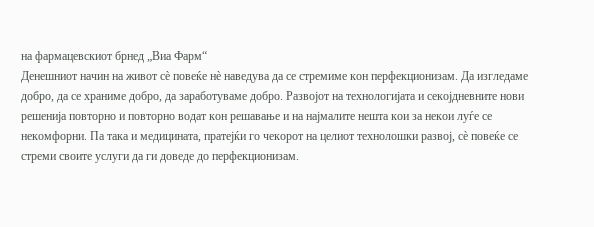на фармацевскиот брнед „Виа Фарм“
Денешниот начин на живот сѐ повеќе нѐ наведува да се стремиме кон перфекционизам. Да изгледаме добро, да се храниме добро, да заработуваме добро. Развојот на технологијата и секојдневните нови решенија повторно и повторно водат кон решавање и на најмалите нешта кои за некои луѓе се некомфорни. Па така и медицината, пратејќи го чекорот на целиот технолошки развој, сѐ повеќе се стреми своите услуги да ги доведе до перфекционизам.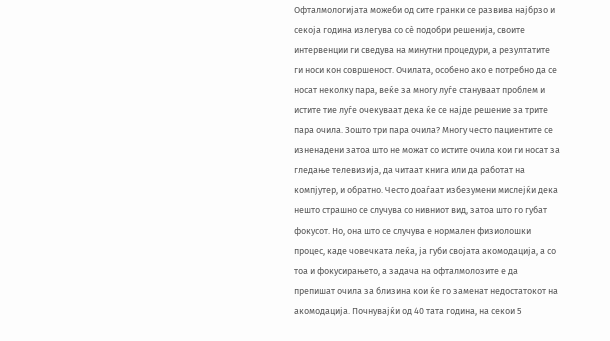Офталмологијата можеби од сите гранки се развива најбрзо и секоја година излегува со сѐ подобри решенија, своите интервенции ги сведува на минутни процедури, а резултатите ги носи кон совршеност. Очилата, особено ако е потребно да се носат неколку пара, веќе за многу луѓе стануваат проблем и истите тие луѓе очекуваат дека ќе се најде решение за трите пара очила. Зошто три пара очила? Многу често пациентите се изненадени затоа што не можат со истите очила кои ги носат за гледање телевизија, да читаат книга или да работат на компјутер, и обратно. Често доаѓаат избезумени мислејќи дека нешто страшно се случува со нивниот вид, затоа што го губат фокусот. Но, она што се случува е нормален физиолошки процес, каде човечката леќа, ја губи својата акомодација, а со тоа и фокусирањето, а задача на офталмолозите е да препишат очила за близина кои ќе го заменат недостатокот на акомодација. Почнувајќи од 40 тата година, на секои 5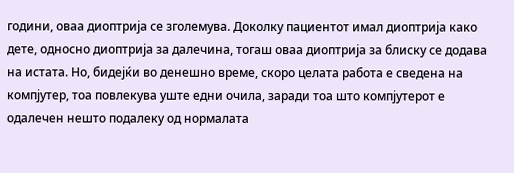години, оваа диоптрија се зголемува. Доколку пациентот имал диоптрија како дете, односно диоптрија за далечина, тогаш оваа диоптрија за блиску се додава на истата. Но, бидејќи во денешно време, скоро целата работа е сведена на компјутер, тоа повлекува уште едни очила, заради тоа што компјутерот е одалечен нешто подалеку од нормалата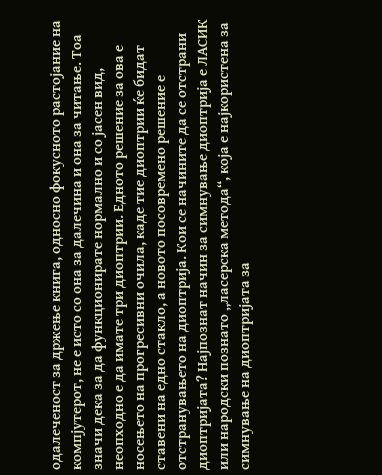одалеченост за држење книга, односно фокусното растојание на компјутерот, не е исто со она за далечина и она за читање. Тоа значи дека за да функционирате нормално и со јасен вид, неопходно е да имате три диоптрии. Едното решение за ова е носењето на прогресивни очила, каде тие диоптрии ќе бидат ставени на едно стакло, а новото посовремено решение е отстранувањето на диоптрија. Кои се начините да се отстрани диоптријата? Најпознат начин за симнување диоптрија е ЛАСИК или народски познато „ласерска метода“, која е најкористена за симнување на диоптријата за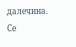далечина. Се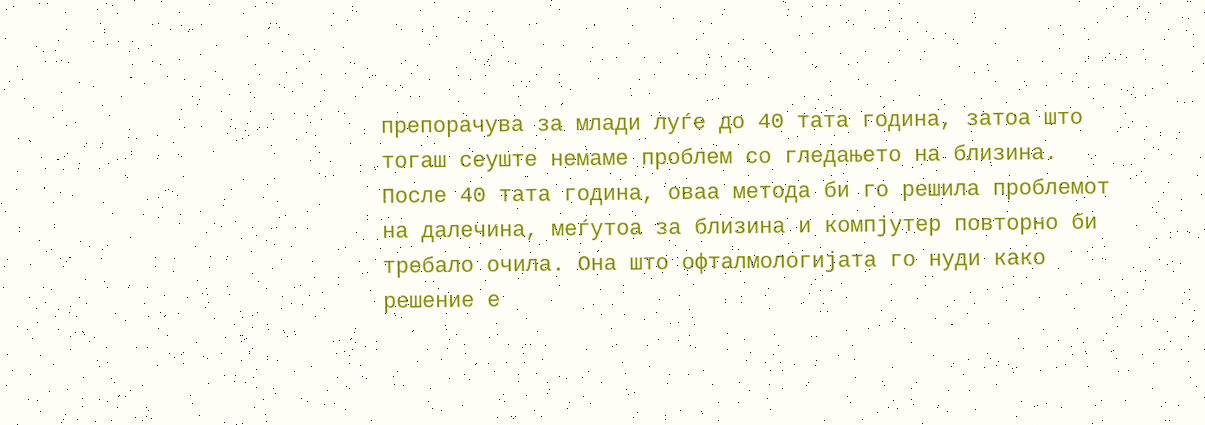препорачува за млади луѓе до 40 тата година, затоа што тогаш сеуште немаме проблем со гледањето на близина. После 40 тата година, оваа метода би го решила проблемот на далечина, меѓутоа за близина и компјутер повторно би требало очила. Она што офталмологијата го нуди како решение е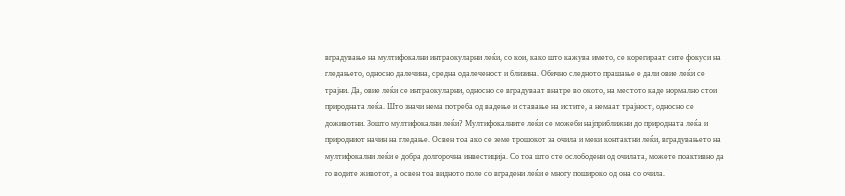вградување на мултифокални интраокуларни леќи, со кои, како што кажува името, се корегираат сите фокуси на гледањето, односно далечина, средна одалеченост и близина. Обично следното прашање е дали овие леќи се трајни. Да, овие леќи се интраокуларни, односно се вградуваат внатре во окото, на местото каде нормално стои природната леќа. Што значи нема потреба од вадење и ставање на истите, а немаат трајност, односно се доживотни. Зошто мултифокални леќи? Мултифокалните леќи се можеби најприближни до природната леќа и природниот начин на гледање. Освен тоа ако се земе трошокот за очила и меки контактни леќи, вградувањето на мултифокални леќи е добра долгорочна инвестиција. Со тоа што сте ослободени од очилата, можете поактивно да го водите животот, а освен тоа видното поле со вградени леќи е многу пошироко од она со очила.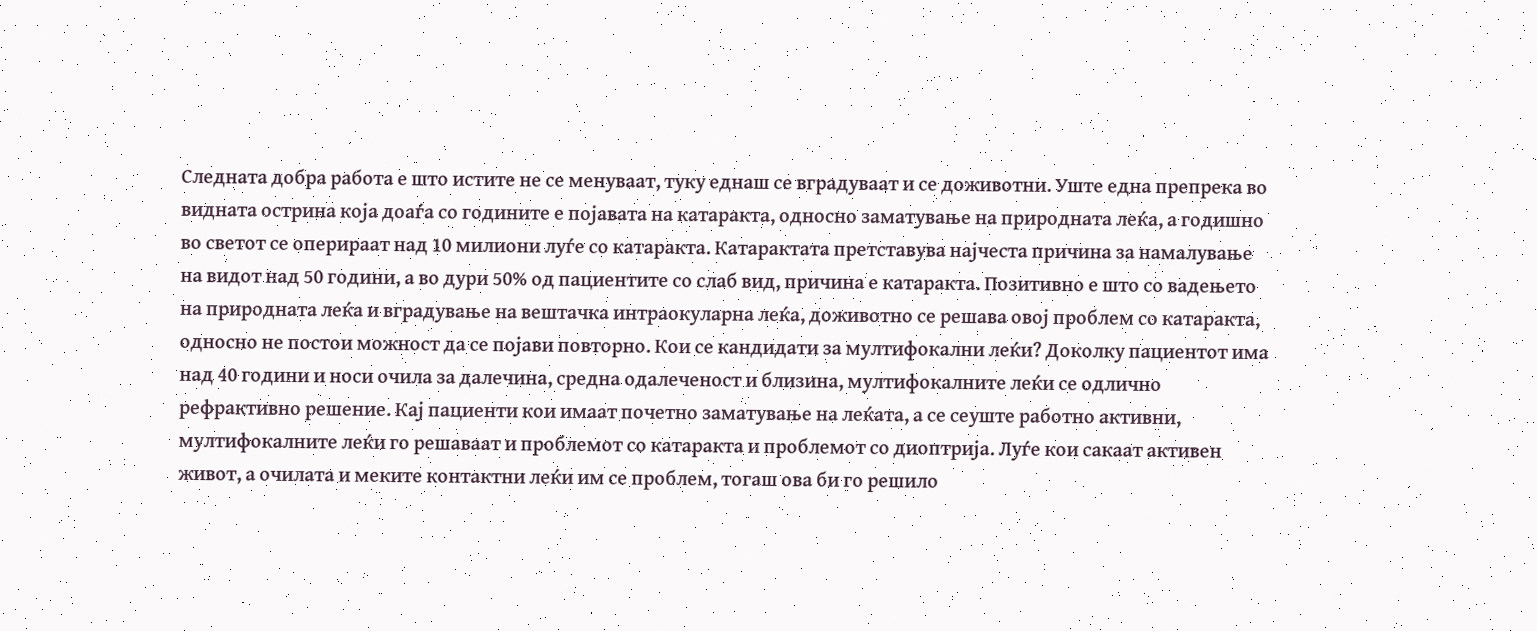Следната добра работа е што истите не се менуваат, туку еднаш се вградуваат и се доживотни. Уште една препрека во видната острина која доаѓа со годините е појавата на катаракта, односно заматување на природната леќa, а годишно во светот се оперираат над 10 милиони луѓе со катаракта. Катарактата претставува најчеста причина за намалување на видот над 50 години, а во дури 50% од пациентите со слаб вид, причина е катаракта. Позитивно е што со вадењето на природната леќа и вградување на вештачка интраокуларна леќа, доживотно се решава овој проблем со катаракта, односно не постои можност да се појави повторно. Кои се кандидати за мултифокални леќи? Доколку пациентот има над 40 години и носи очила за далечина, средна одалеченост и близина, мултифокалните леќи се одлично рефрактивно решение. Кај пациенти кои имаат почетно заматување на леќата, а се сеуште работно активни, мултифокалните леќи го решаваат и проблемот со катаракта и проблемот со диоптрија. Луѓе кои сакаат активен живот, а очилата и меките контактни леќи им се проблем, тогаш ова би го решило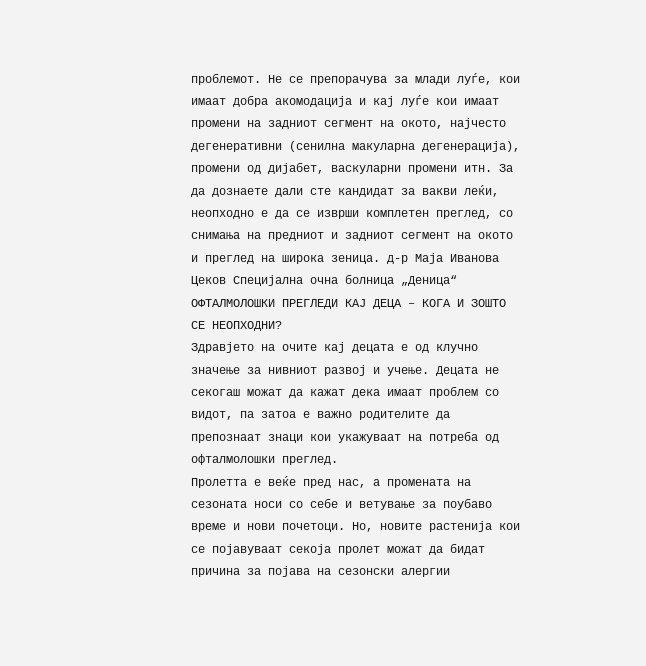проблемот. Не се препорачува за млади луѓе, кои имаат добра акомодација и кај луѓе кои имаат промени на задниот сегмент на окото, најчесто дегенеративни (сенилна макуларна дегенерација), промени од дијабет, васкуларни промени итн. За да дознаете дали сте кандидат за вакви леќи, неопходно е да се изврши комплетен преглед, со снимања на предниот и задниот сегмент на окото и преглед на широка зеница. д-р Маја Иванова Цеков Специјална очна болница „Деница“
ОФТАЛМОЛОШКИ ПРЕГЛЕДИ КАЈ ДЕЦА – КОГА И ЗОШТО СЕ НЕОПХОДНИ?
Здравјето на очите кај децата е од клучно значење за нивниот развој и учење. Децата не секогаш можат да кажат дека имаат проблем со видот, па затоа е важно родителите да препознаат знаци кои укажуваат на потреба од офталмолошки преглед.
Пролетта е веќе пред нас, а промената на сезоната носи со себе и ветување за поубаво време и нови почетоци. Но, новите растенија кои се појавуваат секоја пролет можат да бидат причина за појава на сезонски алергии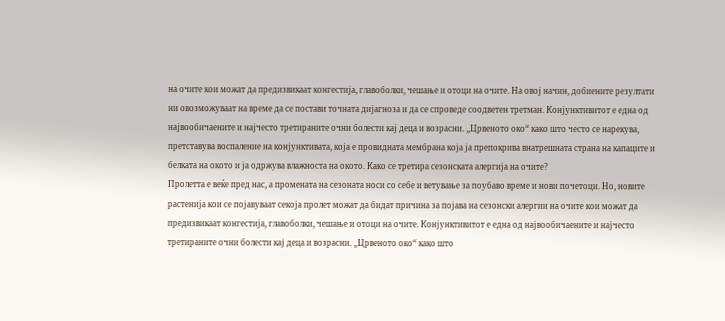на очите кои можат да предизвикаат конгестија, главоболки, чешање и отоци на очите. На овој начин, добиените резултати ни овозможуваат на време да се постави точната дијагноза и да се спроведе соодветен третман. Конјунктивитот е една од највообичаените и најчесто третираните очни болести кај деца и возрасни. „Црвеното око“ како што често се нарекува, претставува воспаление на конјунктивата, која е провидната мембрана која ја препокрива внатрешната страна на капаците и белката на окото и ја одржува влажноста на окото. Како се третира сезонската алергија на очите?
Пролетта е веќе пред нас, а промената на сезоната носи со себе и ветување за поубаво време и нови почетоци. Но, новите растенија кои се појавуваат секоја пролет можат да бидат причина за појава на сезонски алергии на очите кои можат да предизвикаат конгестија, главоболки, чешање и отоци на очите. Конјунктивитот е една од највообичаените и најчесто третираните очни болести кај деца и возрасни. „Црвеното око“ како што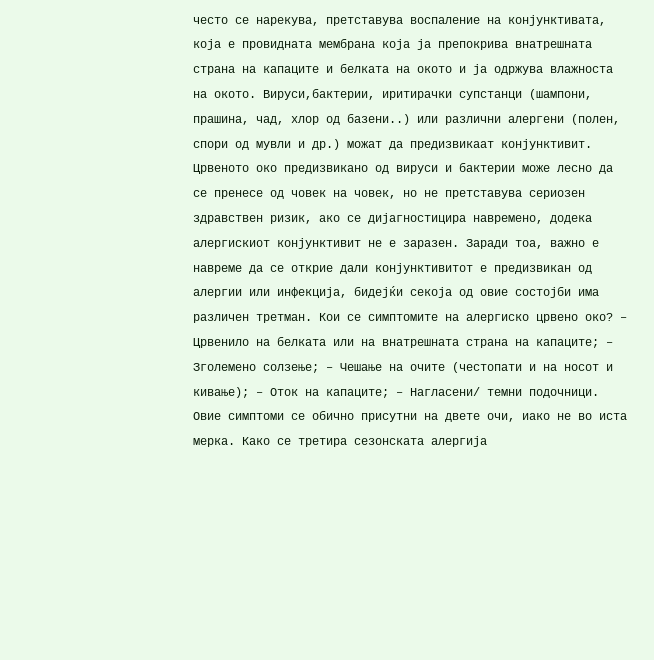често се нарекува, претставува воспаление на конјунктивата, која е провидната мембрана која ја препокрива внатрешната страна на капаците и белката на окото и ја одржува влажноста на окото. Вируси,бактерии, иритирачки супстанци (шампони, прашина, чад, хлор од базени..) или различни алергени (полен, спори од мувли и др.) можат да предизвикаат конјунктивит. Црвеното око предизвикано од вируси и бактерии може лесно да се пренесе од човек на човек, но не претставува сериозен здравствен ризик, ако се дијагностицира навремено, додека алергискиот конјунктивит не е заразен. Заради тоа, важно е навреме да се открие дали конјунктивитот е предизвикан од алергии или инфекција, бидејќи секоја од овие состојби има различен третман. Кои се симптомите на алергиско црвено око? – Црвенило на белката или на внатрешната страна на капаците; – Зголемено солзење; – Чешање на очите (честопати и на носот и кивање); – Оток на капаците; – Нагласени/ темни подочници. Овие симптоми се обично присутни на двете очи, иако не во иста мерка. Како се третира сезонската алергија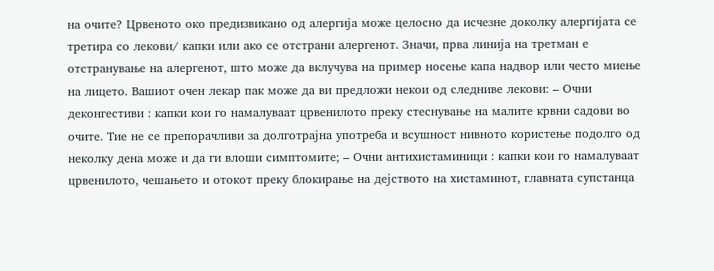на очите? Црвеното око предизвикано од алергија може целосно да исчезне доколку алергијата се третира со лекови/ капки или ако се отстрани алергенот. Значи, прва линија на третман е отстранување на алергенот, што може да вклучува на пример носење капа надвор или често миење на лицето. Вашиот очен лекар пак може да ви предложи некои од следниве лекови: – Очни деконгестиви : капки кои го намалуваат црвенилото преку стеснување на малите крвни садови во очите. Тие не се препорачливи за долготрајна употреба и всушност нивното користење подолго од неколку дена може и да ги влоши симптомите; – Очни антихистаминици : капки кои го намалуваат црвенилото, чешањето и отокот преку блокирање на дејството на хистаминот, главната супстанца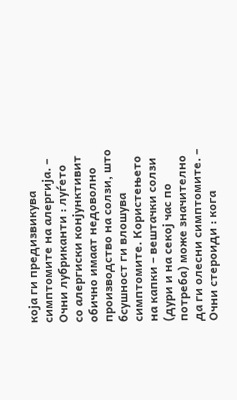која ги предизвикува симптомите на алергија. – Очни лубриканти : луѓето со алергиски конјунктивит обично имаат недоволно производство на солзи, што бсушност ги влошува симптомите. Користењето на капки – вештачки солзи (дури и на секој час по потреба) може значително да ги олесни симптомите. – Очни стероиди : кога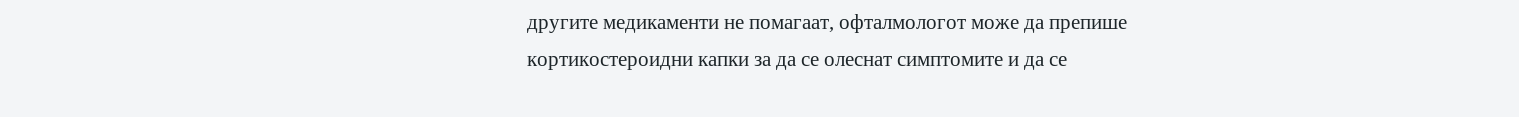другите медикаменти не помагаат, офталмологот може да препише кортикостероидни капки за да се олеснат симптомите и да се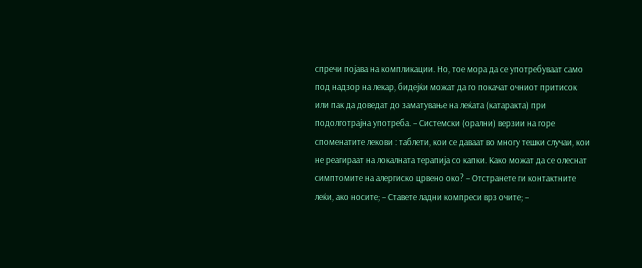спречи појава на компликации. Но, тое мора да се употребуваат само под надзор на лекар, бидејќи можат да го покачат очниот притисок или пак да доведат до заматување на леќата (катаракта) при подолготрајна употреба. – Системски (орални) верзии на горе споменатите лекови : таблети, кои се даваат во многу тешки случаи, кои не реагираат на локалната терапија со капки. Како можат да се олеснат симптомите на алергиско црвено око? – Отстранете ги контактните леќи, ако носите; – Ставете ладни компреси врз очите; –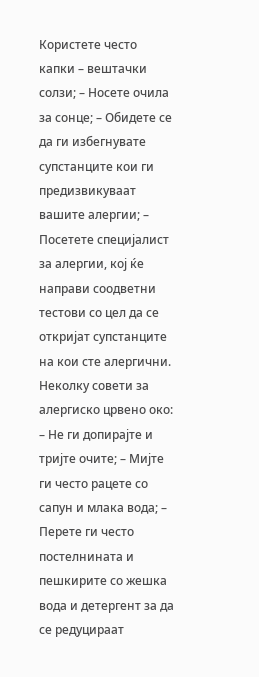Користете често капки – вештачки солзи; – Носете очила за сонце; – Обидете се да ги избегнувате супстанците кои ги предизвикуваат вашите алергии; – Посетете специјалист за алергии, кој ќе направи соодветни тестови со цел да се откријат супстанците на кои сте алергични. Неколку совети за алергиско црвено око: – Не ги допирајте и тријте очите; – Мијте ги често рацете со сапун и млака вода; – Перете ги често постелнината и пешкирите со жешка вода и детергент за да се редуцираат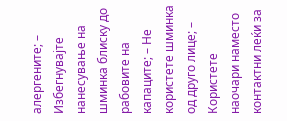алергените; – Избегнувајте нанесување на шминка блиску до рабовите на капаците; – Не користете шминка од друго лице; – Користете наочари наместо контактни леќи за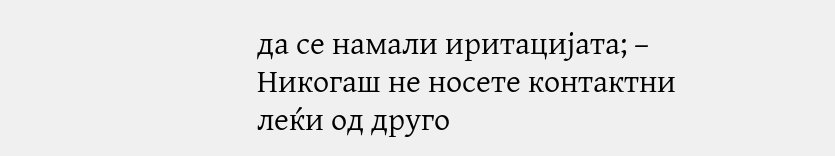да се намали иритацијата; – Никогаш не носете контактни леќи од друго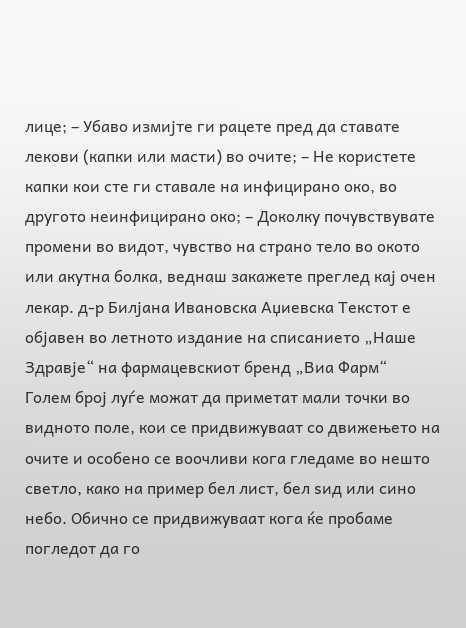лице; – Убаво измијте ги рацете пред да ставате лекови (капки или масти) во очите; – Не користете капки кои сте ги ставале на инфицирано око, во другото неинфицирано око; – Доколку почувствувате промени во видот, чувство на страно тело во окото или акутна болка, веднаш закажете преглед кај очен лекар. д-р Билјана Ивановска Аџиевска Текстот е објавен во летното издание на списанието „Наше Здравје“ на фармацевскиот бренд „Виа Фарм“
Голем број луѓе можат да приметат мали точки во видното поле, кои се придвижуваат со движењето на очите и особено се воочливи кога гледаме во нешто светло, како на пример бел лист, бел ѕид или сино небо. Обично се придвижуваат кога ќе пробаме погледот да го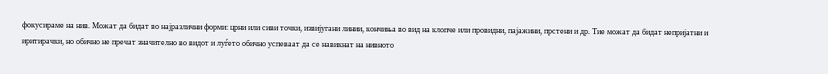фокусираме на нив. Можат да бидат во најразлични форми: црни или сиви точки, извијугани линии, кончиња во вид на клопче или провидни, пајажини, прстени и др. Тие можат да бидат непријатни и иритирачки, но обично не пречат значително во видот и луѓето обично успеваат да се навикнат на нивното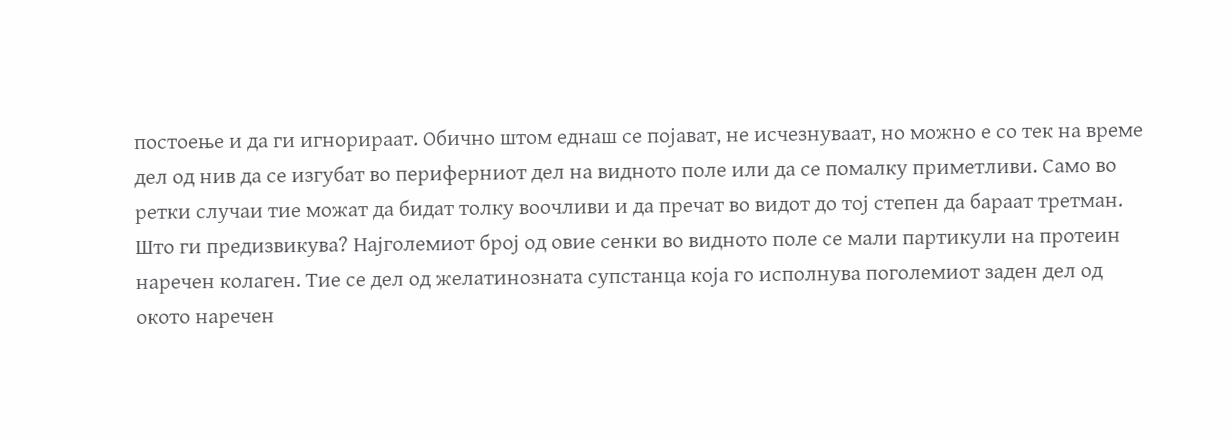постоење и да ги игнорираат. Обично штом еднаш се појават, не исчезнуваат, но можно е со тек на време дел од нив да се изгубат во периферниот дел на видното поле или да се помалку приметливи. Само во ретки случаи тие можат да бидат толку воочливи и да пречат во видот до тој степен да бараат третман. Што ги предизвикува? Најголемиот број од овие сенки во видното поле се мали партикули на протеин наречен колаген. Тие се дел од желатинозната супстанца која го исполнува поголемиот заден дел од окото наречен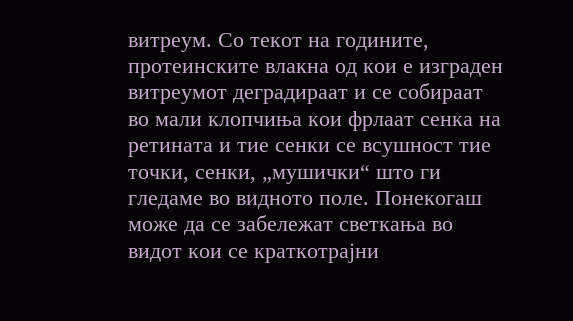витреум. Со текот на годините, протеинските влакна од кои е изграден витреумот деградираат и се собираат во мали клопчиња кои фрлаат сенка на ретината и тие сенки се всушност тие точки, сенки, „мушички“ што ги гледаме во видното поле. Понекогаш може да се забележат светкања во видот кои се краткотрајни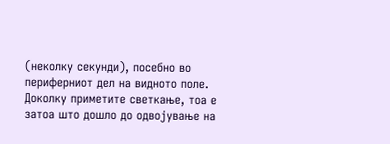(неколку секунди), посебно во периферниот дел на видното поле. Доколку приметите светкање, тоа е затоа што дошло до одвојување на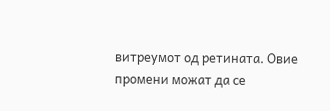витреумот од ретината. Овие промени можат да се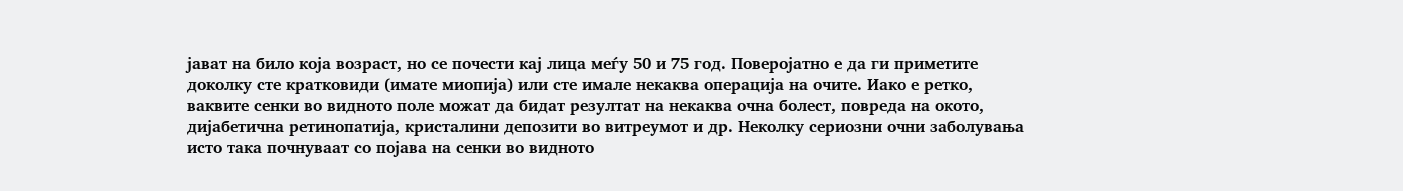јават на било која возраст, но се почести кај лица меѓу 50 и 75 год. Поверојатно е да ги приметите доколку сте кратковиди (имате миопија) или сте имале некаква операција на очите. Иако е ретко, ваквите сенки во видното поле можат да бидат резултат на некаква очна болест, повреда на окото, дијабетична ретинопатија, кристалини депозити во витреумот и др. Неколку сериозни очни заболувања исто така почнуваат со појава на сенки во видното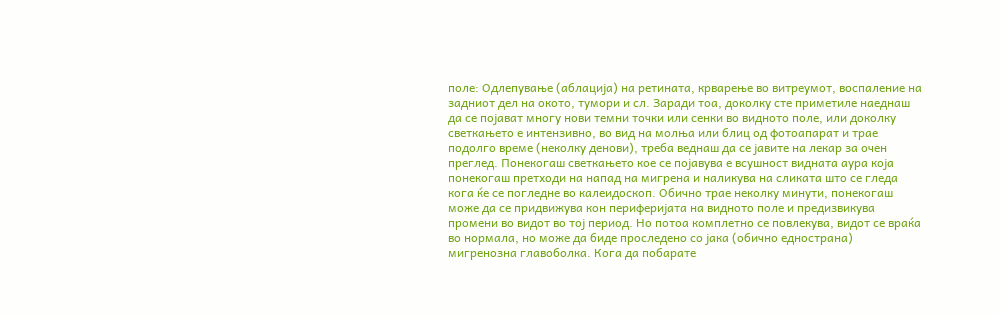поле: Одлепување (аблација) на ретината, крварење во витреумот, воспаление на задниот дел на окото, тумори и сл. Заради тоа, доколку сте приметиле наеднаш да се појават многу нови темни точки или сенки во видното поле, или доколку светкањето е интензивно, во вид на молња или блиц од фотоапарат и трае подолго време (неколку денови), треба веднаш да се јавите на лекар за очен преглед. Понекогаш светкањето кое се појавува е всушност видната аура која понекогаш претходи на напад на мигрена и наликува на сликата што се гледа кога ќе се погледне во калеидоскоп. Обично трае неколку минути, понекогаш може да се придвижува кон периферијата на видното поле и предизвикува промени во видот во тој период. Но потоа комплетно се повлекува, видот се враќа во нормала, но може да биде проследено со јака (обично еднострана) мигренозна главоболка. Кога да побарате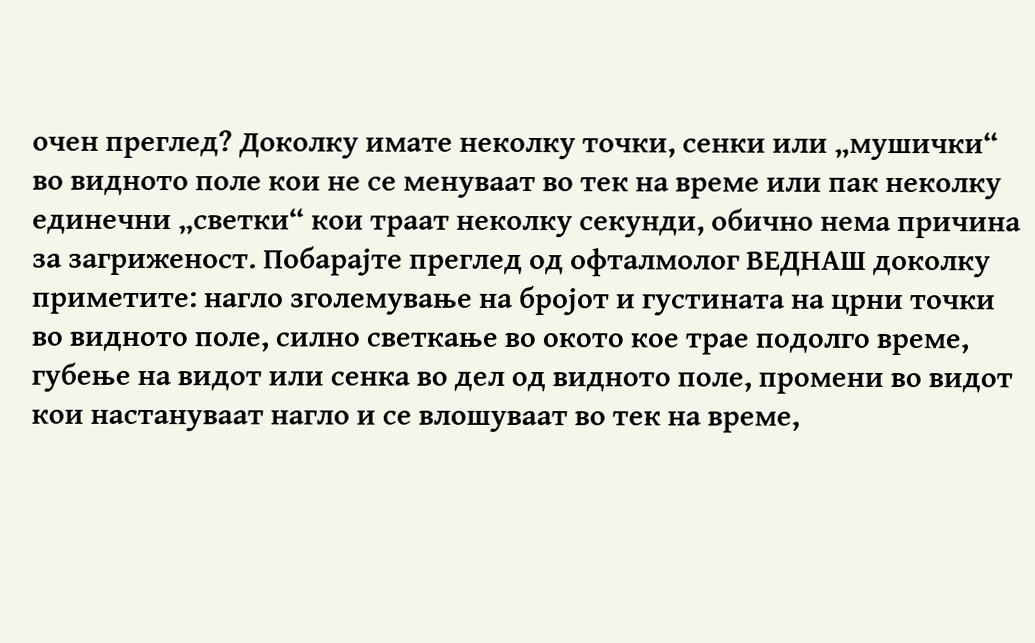очен преглед? Доколку имате неколку точки, сенки или „мушички“ во видното поле кои не се менуваат во тек на време или пак неколку единечни „светки“ кои траат неколку секунди, обично нема причина за загриженост. Побарајте преглед од офталмолог ВЕДНАШ доколку приметите: нагло зголемување на бројот и густината на црни точки во видното поле, силно светкање во окото кое трае подолго време, губење на видот или сенка во дел од видното поле, промени во видот кои настануваат нагло и се влошуваат во тек на време,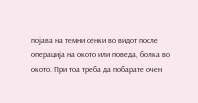појава на темни сенки во видот после операција на окото или поведа, болка во окото. При тоа треба да побарате очен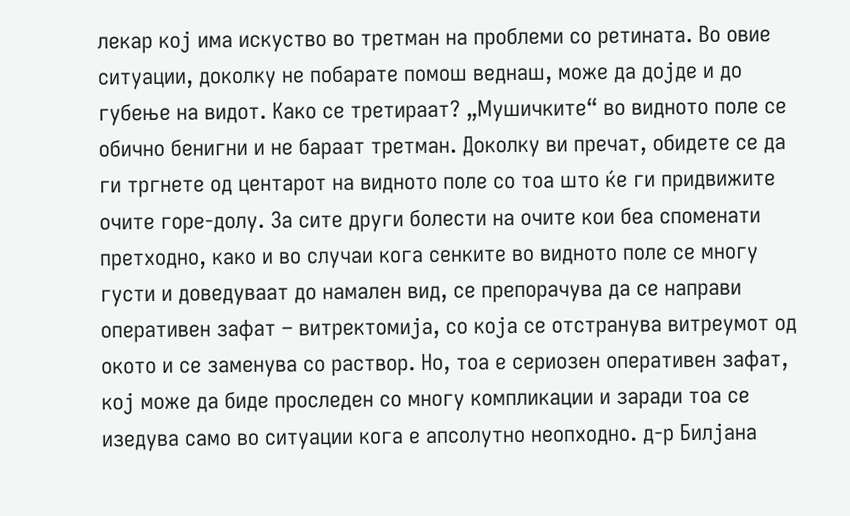лекар кој има искуство во третман на проблеми со ретината. Во овие ситуации, доколку не побарате помош веднаш, може да дојде и до губење на видот. Како се третираат? „Мушичките“ во видното поле се обично бенигни и не бараат третман. Доколку ви пречат, обидете се да ги тргнете од центарот на видното поле со тоа што ќе ги придвижите очите горе-долу. За сите други болести на очите кои беа споменати претходно, како и во случаи кога сенките во видното поле се многу густи и доведуваат до намален вид, се препорачува да се направи оперативен зафат – витректомија, со која се отстранува витреумот од окото и се заменува со раствор. Но, тоа е сериозен оперативен зафат, кој може да биде проследен со многу компликации и заради тоа се изедува само во ситуации кога е апсолутно неопходно. д-р Билјана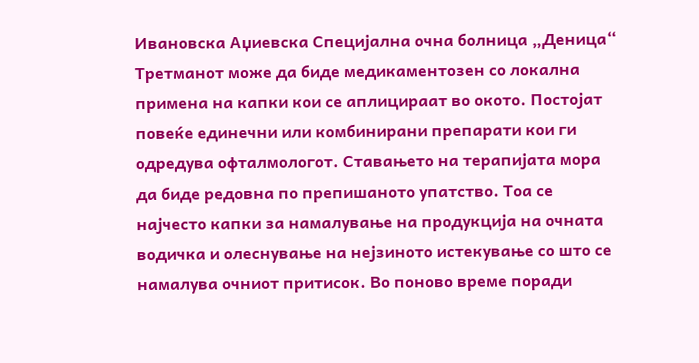Ивановска Аџиевска Специјална очна болница „Деница“
Третманот може да биде медикаментозен со локална примена на капки кои се аплицираат во окото. Постојат повеќе единечни или комбинирани препарати кои ги одредува офталмологот. Ставањето на терапијата мора да биде редовна по препишаното упатство. Тоа се најчесто капки за намалување на продукција на очната водичка и олеснување на нејзиното истекување со што се намалува очниот притисок. Во поново време поради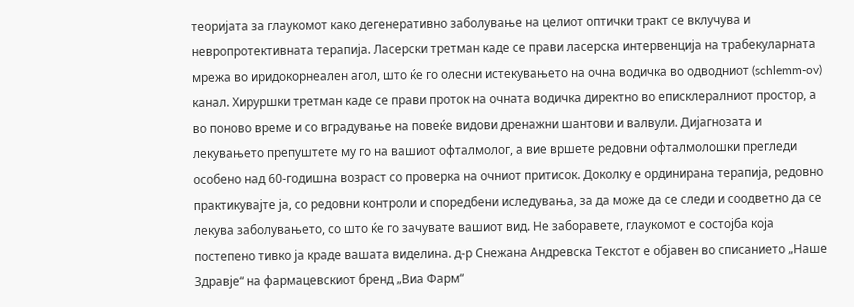теоријата за глаукомот како дегенеративно заболување на целиот оптички тракт се вклучува и невропротективната терапија. Ласерски третман каде се прави ласерска интервенција на трабекуларната мрежа во иридокорнеален агол, што ќе го олесни истекувањето на очна водичка во одводниот (schlemm-ov) канал. Хируршки третман каде се прави проток на очната водичка директно во еписклералниот простор, а во поново време и со вградување на повеќе видови дренажни шантови и валвули. Дијагнозата и лекувањето препуштете му го на вашиот офталмолог, а вие вршете редовни офталмолошки прегледи особено над 60-годишна возраст со проверка на очниот притисок. Доколку е ординирана терапија, редовно практикувајте ја, со редовни контроли и споредбени иследувања, за да може да се следи и соодветно да се лекува заболувањето, со што ќе го зачувате вашиот вид. Не заборавете, глаукомот е состојба која постепено тивко ја краде вашата виделина. д-р Снежана Андревска Текстот е објавен во списанието „Наше Здравје“ на фармацевскиот бренд „Виа Фарм“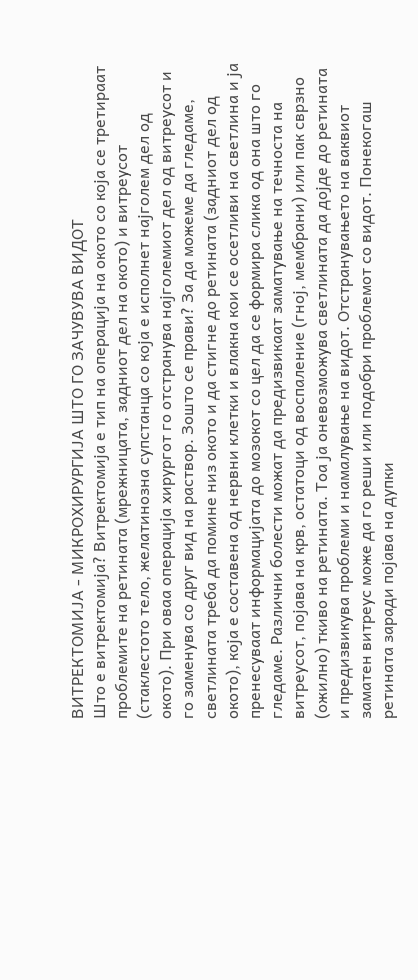ВИТРЕКТОМИЈА - МИКРОХИРУРГИЈА ШТО ГО ЗАЧУВУВА ВИДОТ
Што е витректомија? Витректомија е тип на операција на окото со која се третираат проблемите на ретината (мрежницата, задниот дел на окото) и витреусот (стаклестото тело, желатинозна супстанца со која е исполнет најголем дел од окото). При оваа операција хирургот го отстранува најголемиот дел од витреусот и го заменува со друг вид на раствор. Зошто се прави? За да можеме да гледаме, светлината треба да помине низ окото и да стигне до ретината (задниот дел од окото), која е составена од нервни клетки и влакна кои се осетливи на светлина и ја пренесуваат информацијата до мозокот со цел да се формира слика од она што го гледаме. Различни болести можат да предизвикаат заматување на течноста на витреусот, појава на крв, остатоци од воспаление (гној, мембрани) или пак сврзно (ожилно) ткиво на ретината. Тоа ја оневозможува светлината да дојде до ретината и предизвикува проблеми и намалување на видот. Отстранувањето на ваквиот заматен витреус може да го реши или подобри проблемот со видот. Понекогаш ретината заради појава на дупки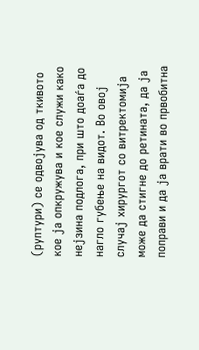(руптури) се одвојува од ткивото кое ја опкружува и кое служи како нејзина подлога, при што доаѓа до нагло губење на видот. Во овој случај хирургот со витректомија може да стигне до ретината, да ја поправи и да ја врати во првобитна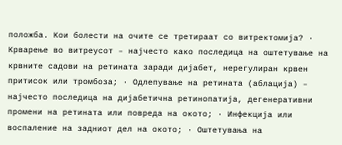положба. Кои болести на очите се третираат со витректомија? · Крварење во витреусот – најчесто како последица на оштетување на крвните садови на ретината заради дијабет, нерегулиран крвен притисок или тромбоза; · Одлепување на ретината (аблација) – најчесто последица на дијабетична ретинопатија, дегенеративни промени на ретината или повреда на окото; · Инфекција или воспаление на задниот дел на окото; · Оштетувања на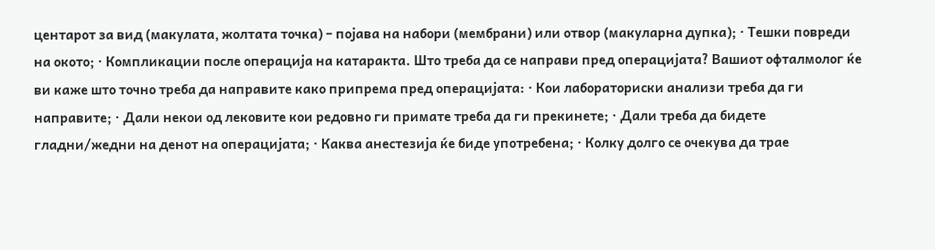центарот за вид (макулата, жолтата точка) – појава на набори (мембрани) или отвор (макуларна дупка); · Тешки повреди на окото; · Компликации после операција на катаракта. Што треба да се направи пред операцијата? Вашиот офталмолог ќе ви каже што точно треба да направите како припрема пред операцијата: · Кои лабораториски анализи треба да ги направите; · Дали некои од лековите кои редовно ги примате треба да ги прекинете; · Дали треба да бидете гладни/жедни на денот на операцијата; · Каква анестезија ќе биде употребена; · Колку долго се очекува да трае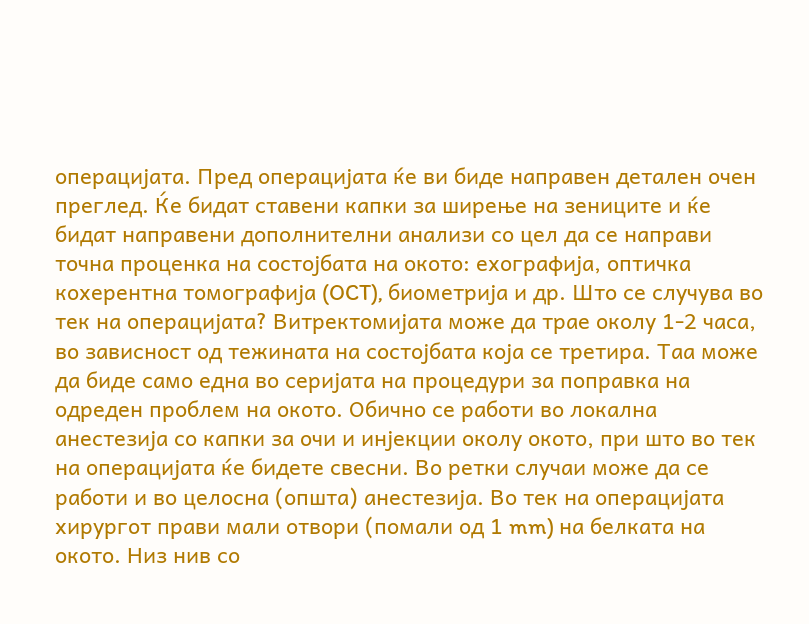операцијата. Пред операцијата ќе ви биде направен детален очен преглед. Ќе бидат ставени капки за ширење на зениците и ќе бидат направени дополнителни анализи со цел да се направи точна проценка на состојбата на окото: ехографија, оптичка кохерентна томографија (OCT), биометрија и др. Што се случува во тек на операцијата? Витректомијата може да трае околу 1-2 часа, во зависност од тежината на состојбата која се третира. Таа може да биде само една во серијата на процедури за поправка на одреден проблем на окото. Обично се работи во локална анестезија со капки за очи и инјекции околу окото, при што во тек на операцијата ќе бидете свесни. Во ретки случаи може да се работи и во целосна (општа) анестезија. Во тек на операцијата хирургот прави мали отвори (помали од 1 mm) на белката на окото. Низ нив со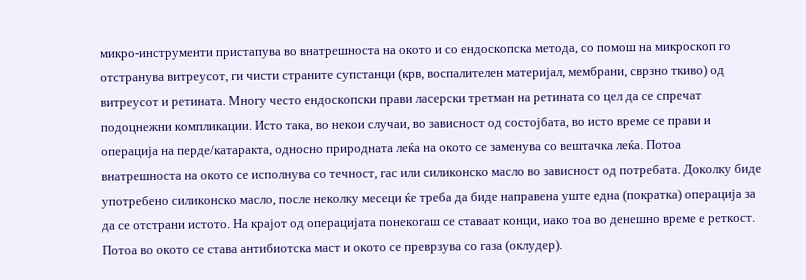микро-инструменти пристапува во внатрешноста на окото и со ендоскопска метода, со помош на микроскоп го отстранува витреусот, ги чисти страните супстанци (крв, воспалителен материјал, мембрани, сврзно ткиво) од витреусот и ретината. Многу често ендоскопски прави ласерски третман на ретината со цел да се спречат подоцнежни компликации. Исто така, во некои случаи, во зависност од состојбата, во исто време се прави и операција на перде/катаракта, односно природната леќа на окото се заменува со вештачка леќа. Потоа внатрешноста на окото се исполнува со течност, гас или силиконско масло во зависност од потребата. Доколку биде употребено силиконско масло, после неколку месеци ќе треба да биде направена уште една (пократка) операција за да се отстрани истото. На крајот од операцијата понекогаш се ставаат конци, иако тоа во денешно време е реткост. Потоа во окото се става антибиотска маст и окото се преврзува со газа (оклудер).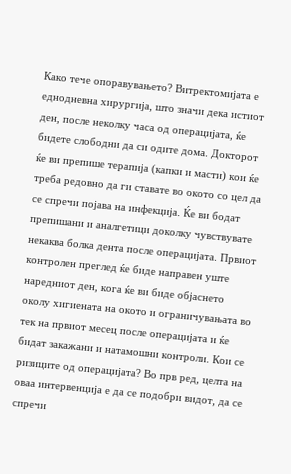Како тече опоравувањето? Витректомијата е еднодневна хирургија, што значи дека истиот ден, после неколку часа од операцијата, ќе бидете слободни да си одите дома. Докторот ќе ви препише терапија (капки и масти) кои ќе треба редовно да ги ставате во окото со цел да се спречи појава на инфекција. Ќе ви бодат препишани и аналгетици доколку чувствувате некаква болка дента после операцијата. Првиот контролен преглед ќе биде направен уште наредниот ден, кога ќе ви биде објаснето околу хигиената на окото и ограничувањата во тек на првиот месец после операцијата и ќе бидат закажани и натамошни контроли. Кои се ризиците од операцијата? Во прв ред, целта на оваа интервенција е да се подобри видот, да се спречи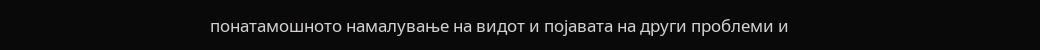понатамошното намалување на видот и појавата на други проблеми и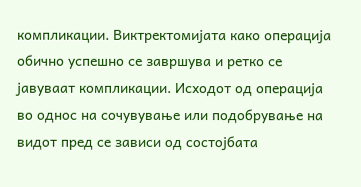компликации. Виктректомијата како операција обично успешно се завршува и ретко се јавуваат компликации. Исходот од операција во однос на сочувување или подобрување на видот пред се зависи од состојбата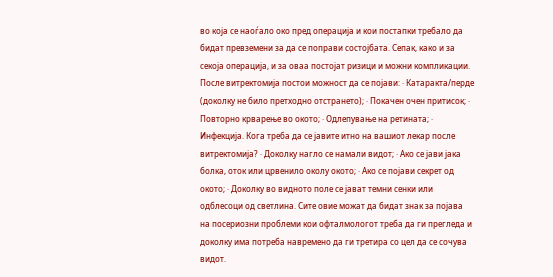во која се наоѓало око пред операција и кои постапки требало да бидат превземени за да се поправи состојбата. Сепак, како и за секоја операција, и за оваа постојат ризици и можни компликации. После витректомија постои можност да се појави: · Катаракта/перде (доколку не било претходно отстрането); · Покачен очен притисок; · Повторно крварење во окото; · Одлепување на ретината; · Инфекција. Кога треба да се јавите итно на вашиот лекар после витректомија? · Доколку нагло се намали видот; · Ако се јави јака болка, оток или црвенило околу окото; · Ако се појави секрет од окото; · Доколку во видното поле се јават темни сенки или одблесоци од светлина. Сите овие можат да бидат знак за појава на посериозни проблеми кои офталмологот треба да ги прегледа и доколку има потреба навремено да ги третира со цел да се сочува видот.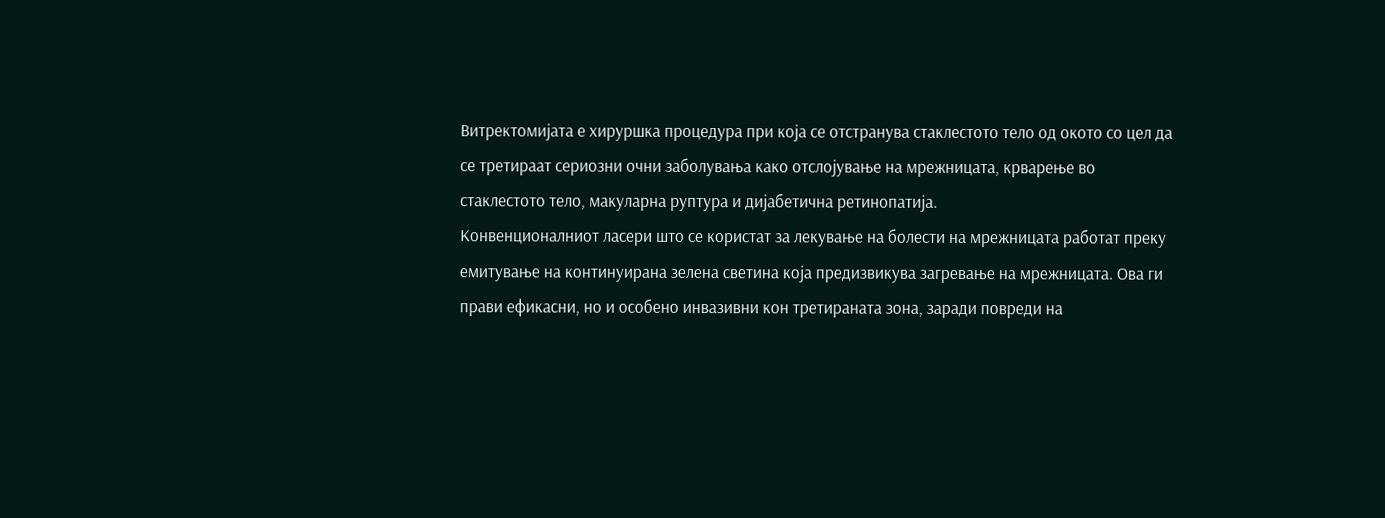Витректомијата е хируршка процедура при која се отстранува стаклестото тело од окото со цел да се третираат сериозни очни заболувања како отслојување на мрежницата, крварење во стаклестото тело, макуларна руптура и дијабетична ретинопатија.
Конвенционалниот ласери што се користат за лекување на болести на мрежницата работат преку емитување на континуирана зелена светина која предизвикува загревање на мрежницата. Ова ги прави ефикасни, но и особено инвазивни кон третираната зона, заради повреди на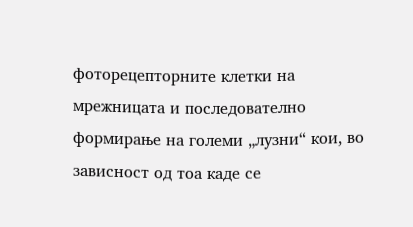фоторецепторните клетки на мрежницата и последователно формирање на големи „лузни“ кои, во зависност од тоа каде се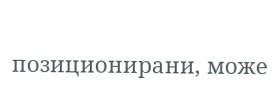позиционирани, може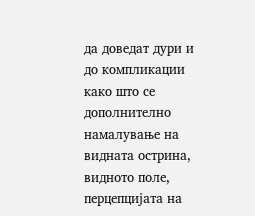да доведат дури и до компликации како што се дополнително намалување на видната острина, видното поле, перцепцијата на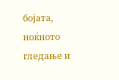бојата, ноќното гледање и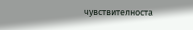чувствителноста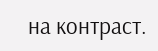на контраст.